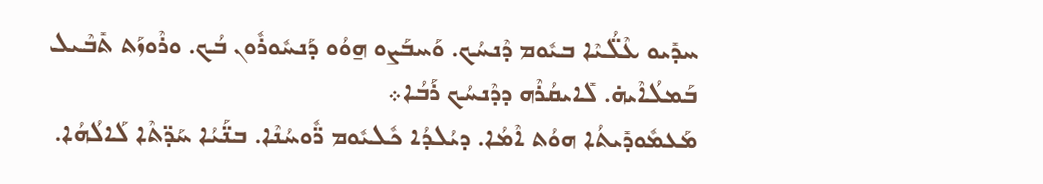ܚܕܺܝܘ ܥܶܠ̈ܳܝܶܐ ܒܝܽܘܡ ܕܶܢܚܳܟ. ܘܰܚܒܰܨܘ ܗ̱ܘܳܘ ܕܰܢܚܽܘܪܽܘܢ ܒܳܟ. ܘܪܶܘܙܰܬ ܬܺܒܶܝܠ ܒܰܡܠܳܐܶܝܗ̇. ܠܺܐܝܩܳܪܶܗ ܕܕܶܢܚܳܟ ܪܰܒܳܐ܀
ܡܰܥܡܽܘܕܺܝܬܳܐ ܗܘܳܬ ܐܶܡܳܐ. ܕܝܳܠܕܳܐ ܟܽܠܝܽܘܡ ܪ̈ܽܘܚܳܢܶܐ. ܒܢ̈ܰܝܳܐ ܚܰܕ̈ܬܶܐ ܠܰܐܠܳܗܳܐ.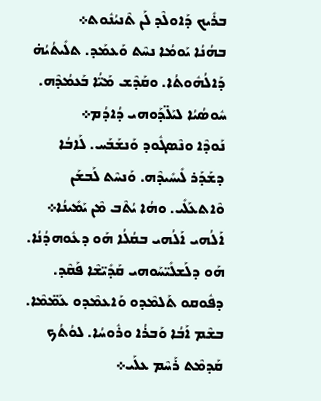ܒܪܺܝܟ ܕܰܐܘܠܶܕ ܠܰܢ ܬܶܢܝܳܢܽܘܬ܀
ܒܗܳܢܳܐ ܝܰܘܡܳܐ ܢܚܶܬ ܘܰܥܡܰܕ. ܬܠܺܝܬܳܝܳܗ̇ ܕܰܐܠܳܗܽܘܬܳܐ. ܘܩܰܕܶܫ ܡܰܝ̈ܳܐ ܒܰܥܡܳܕܶܗ. ܚܽܘܣܳܝܳܐ ܠܝܰܠ̈ܕܰܘܗܝ ܕܳܐܕܳܡ܀
ܢܰܘܕܶܐ ܘܢܶܣܓܽܘܕ ܘܰܢܫܰܒܰܚ. ܠܰܐܒܳܐ ܕܫܰܕܰܪ ܠܺܝܚܺܝܕܶܗ. ܘܰܢܚܶܬ ܠܰܒܫܰܢ ܘܶܐܬܥܰܠܺܝ. ܘܗܳܐ ܝܳܬܶܒ ܡܶܢ ܝܰܡܺܝܢܳܐ܀
ܐܰܠܳܗܝ ܐܰܠܳܗܝ ܒܩܳܠܳܐ ܗܰܘ ܕܥܽܘܗܕܳܢܳܐ.
ܗܰܘ ܕܠܰܫܠܺܝ̈ܚܰܘܗܝ ܩܰܕܺܝ̈ܫܶܐ ܦܰܩܶܕ. ܕܦܽܘܩܘ ܬܰܠܡܶܕܘ ܘܰܐܥܡܶܕܘ ܥܰܡ̈ܡܶܐ. ܒܫܶܡ ܐܰܒܳܐ ܘܰܒܪܳܐ ܘܪܽܘܚܳܐ. ܠܘܳܬܳܟ ܩܰܕܡܶܬ ܪܰܚܶܡ ܥܠܰܝ܀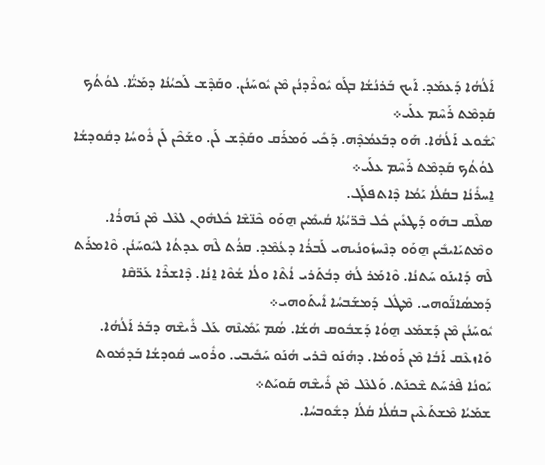ܐܰܠܳܗܳܐ ܕܰܥܡܰܕ. ܐܰܝܟ ܒܰܪܢܳܫܳܐ ܒܓܰܘ ܝܽܘܪܶܕܢܳܢ ܡܶܢ ܝܽܘܚܰܢܳܢ. ܘܩܰܕܶܫ ܠܰܟܝܳܢܳܐ ܕܡܰܝ̈ܳܐ. ܠܘܳܬܳܟ ܩܰܕܡܶܬ ܪܰܚܶܡ ܥܠܰܝ܀
ܝܶܫܽܘܥ ܐܰܠܳܗܳܐ. ܗܰܘ ܕܒܰܥܡܳܕܶܗ. ܕܰܟܺܝ ܘܰܡܪܰܩ ܘܩܰܕܶܫ ܠܰܢ. ܘܫܰܟܶܢ ܠܰܢ ܪܽܘܚܳܐ ܕܩܽܘܕܫܳܐ ܠܘܳܬܳܟ ܩܰܕܡܶܬ ܪܰܚܶܡ ܥܠܰܝ܀
ܐ̱ܚܪܺܢܳܐ ܒܩܳܠܳܐ ܝܰܡܳܐ ܕܶܐܬܦܠܰܓ.
ܣܠܶܩ ܒܗܰܘ ܕܰܛܥܺܝܢ ܟܽܠ ܒܶܪ̈ܝܳܬܳܐ ܩܳܝܡܺܝܢ ܗ̱ܘܰܘ ܟܶܢ̈ܫܶܐ ܟܽܠܗܽܘܢ ܠܥܶܠ ܡܶܢ ܢܰܗܪܳܐ. ܘܡܶܬܝܰܐܝܒܺܝܢ ܗ̱ܘܰܘ ܕܢܶܚܙܽܘܢܳܝܗܝ ܠܰܒܪܳܐ ܕܥܳܡܶܕ. ܩܪܳܬ ܠܶܗ ܥܕܬܳܐ ܠܝܽܘܚܰܢܳܢ. ܘܶܐܡܪܰܬ ܠܶܗ ܕܰܐܝܢܰܘ ܚܰܬܢܳܐ. ܘܶܐܡܰܪ ܠܳܗ̇ ܕܒܳܬܰܪܝ ܐܳܬܶܐ ܘܠܳܐ ܫܳܘܶܐ ܐ̱ܢܳܐ. ܕܶܐܫܪܶܐ ܥܰܪ̈ܩܶܐ ܕܰܡܣܳܐܢ̈ܰܘܗܝ. ܡܶܛܽܠ ܕܰܡܫܰܒܚܳܐ ܐܺܝܬܰܘܗܝ܀
ܝܽܘܚܰܢܳܢ ܡܶܢ ܕܰܫܡܰܥ ܗ̱ܘܳܐ ܕܰܫܒܽܘܩ ܗܳܫܳܐ. ܣܳܡ ܝܰܡܺܝܢܶܗ ܥܰܠ ܪܺܝܫܶܗ ܕܒܰܪ ܐܰܠܳܗܳܐ. ܘܰܐܙܥܶܩ ܐܰܒܳܐ ܡܶܢ ܪܰܘܡܳܐ. ܕܗܳܢܰܘ ܒܶܪܝ ܗܳܢܰܘ ܚܰܒܺܝܒܝ. ܘܪܽܘܚ ܩܽܘܕܫܳܐ ܒܰܕܡܽܘܬ ܝܰܘܢܳܐ ܦܶܪܚܰܬ ܫܶܟܢܰܬ. ܘܰܠܥܶܠ ܡܶܢ ܪܺܝܫܶܗ ܩܰܘܝܰܬ܀
ܫܡܰܝܳܐ ܡܶܫܬܰܥܶܝܢ ܒܩܳܠܳܐ ܩܳܠܳܐ ܕܫܽܘܒܚܳܐ.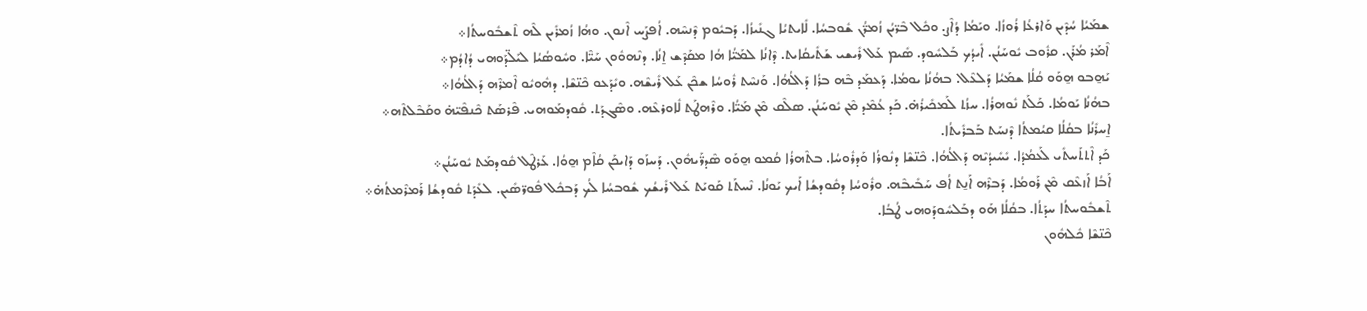ܫܡܰܝܳܐ ܚܳܕܶܝܢ ܘܰܐܪܥܳܐ ܪܳܘܙܳܐ. ܘܝܰܡܳܐ ܕܳܐܶܨ. ܘܟܽܠ ܒܶܪ̈ܝܳܢ ܙܳܡܪ̈ܳܢ ܫܽܘܒܚܳܐ. ܠܺܐܝܬܝܳܐ ܓܢܺܝܙܳܐ. ܕܰܒܝܽܘܡ ܕܶܢܚܶܗ. ܐܳܦܨܰܚ ܐܶܢܘܢ. ܘܗܳܐ ܙܳܡܪܺܝܢ ܠܶܗ ܬܶܫܒܽܘܚܬܳܐ܀
ܐܶܡܰܪ ܡܳܪܰܢ. ܩܪܽܘܒ ܝܽܘܚܰܢܳܢ. ܐܺܝܕܳܟ ܒܰܠܚܽܘܕ. ܣܺܝܡ ܥܰܠ ܪܺܝܫܝ ܫܰܬܺܝܩܳܐܝܬ. ܕܶܐܢܳܐ ܠܡܰܝ̈ܳܐ ܗܳܐ ܡܩܰܕܶܫ ܐ̱ܢܳܐ. ܕܢܶܗܘܽܘܢ ܚܰܝ̈ܶܐ. ܘܚܽܘܣܳܝܳܐ ܠܝܰܠ̈ܕܰܘܗܝ ܕܳܐܕܳܡ܀
ܝܰܗ̱ܒܘ ܗ̱ܘܰܘ ܩܳܠܳܐ ܫܡܰܝܳܐ ܕܰܠܥܶܠ. ܒܗܳܢܳܐ ܝܘܡܳܐ. ܕܰܥܡܰܕ ܒܶܗ ܒܪܳܐ ܕܰܐܠܳܗܳܐ. ܘܰܢܚܶܬ ܪܽܘܚܳܐ ܫܟܶܢ ܥܰܠ ܪܺܝܫܶܗ. ܘܝܺܕܰܥܘ ܟܶܢ̈ܫܶܐ. ܕܗܽܘܝܽܘ ܐܶܡܪܶܗ ܕܰܐܠܳܗܳܐ܀
ܒܗܳܢܳܐ ܝܰܘܡܳܐ. ܟܰܠܰܬ ܢܽܘܗܪܳܐ. ܚܙܳܬ ܠܰܡܟܺܝܪܳܗ̇. ܟܰܕ ܥܳܡܶܕ ܡܶܢ ܝܽܘܚܰܢܳܢ. ܣܠܶܩ ܡܶܢ ܡܰܝ̈ܳܐ. ܘܪܶܗܛܰܬ ܠܽܐܘܪܥܶܗ. ܘܣܶܓܕܰܬ. ܩܽܘܕܡܰܘܗܝ. ܦܶܪܣܰܬ ܟܶܢܦܶܝ̈ܗ̇ ܘܩܰܒܶܠܬܶܗ܀
ܐ̱ܚܪܺܢܳܐ ܒܩܳܠܳܐ ܩܝܳܡܬܳܐ ܕܶܢܚܰܬ ܒܰܒܪܺܝܬܳܐ.
ܟܰܕ ܐܶܬܬܰܚܬܺܝ ܠܰܥܡܳܕܳܐ. ܝܺܚܺܝܕܳܝܶܗ ܕܰܐܠܳܗܳܐ. ܟܶܢ̈ܫܶܐ ܕܢܽܘܪܳܐ ܘܰܕܪܽܘܚܳܐ. ܒܬܶܗܪܳܐ ܩܳܡܘ ܗ̱ܘܰܘ ܣܶܕܪ̈ܰܝܗܽܘܢ. ܕܰܚܙܰܘ ܕܰܐܝܟܰܢ ܩܳܐܶܡ ܗ̱ܘܳܐ. ܥܰܪܛܶܠ ܩܽܘܕܡܰܬ ܝܽܘܚܰܢܳܢ܀
ܐܰܒܳܐ ܐܰܙܥܶܩ ܡܶܢ ܪܰܘܡܳܐ. ܕܰܒܪܶܗ ܐܰܢ̱ܬ ܐܳܦ ܚܰܒܺܝܒܶܗ. ܘܪܽܘܚܳܐ ܕܩܽܘܕܫܳܐ ܐܰܝܟ ܝܰܘܢܳܐ. ܢܶܚܬܰܬ ܩܰܘܝܰܬ ܥܰܠ ܪܺܝܫܳܟ ܫܽܘܒܚܳܐ ܠܳܟ ܕܰܒܟܽܠ ܦܽܘܪ̈ܣܺܝܢ. ܠܥܺܕܰܬ ܩܽܘܕܫܳܐ ܪܰܡܪܶܡܬܳܗ̇܀
ܬܶܫܒܽܘܚܬܳܐ ܚܕܰܬܳܐ. ܒܩܳܠܳܐ ܗܰܘ ܕܒܰܠܚܽܘܕܰܘܗܝ ܛܳܒܳܐ.
ܟܶܢ̈ܫܶܐ ܟܽܠܗܽܘܢ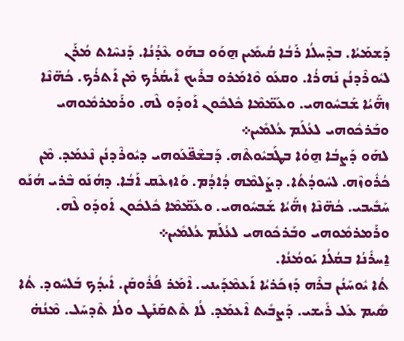ܕܰܫܡܰܝܳܐ. ܒܕܶܚܠܳܐ ܪܰܒܳܐ ܩܳܝܡܺܝܢ ܗ̱ܘܰܘ ܒܗܰܘ ܥܶܕܳܢܳܐ. ܕܰܢܚܶܐܬ ܡܳܪܰܢ ܠܝܽܘܪܶܕܢܳܢ ܢܰܗܪܳܐ. ܘܩܥܰܘ ܘܶܐܡܰܪܘ ܒܪܺܝܟ ܐܺܝܩܳܪܳܟ ܡܶܢ ܐܰܬܪܳܟ. ܟܳܗ̈ܢܶܐ ܙܗ̈ܰܝܳܐ ܫܰܒܚܽܘܗܝ. ܘܥܰܡ̈ܡܶܐ ܟܽܠܟܽܘܢ ܐܰܘܕܰܘ ܠܶܗ. ܘܪܰܡܪܡܽܘܗܝ ܘܒܰܪܟܽܘܗܝ ܠܥܳܠܰܡ ܥܳܠܡܺܝܢ܀
ܠܗܰܘ ܕܰܨܒܳܐ ܗ̱ܘܳܐ ܒܛܰܒܝܽܘܬܶܗ. ܕܰܒܫܶܦ̈ܥܰܘܗܝ ܕܝܽܘܪܶܕܢܳܢ ܢܶܥܡܰܕ. ܡܶܢ ܟܳܪܽܘܙܶܗ. ܠܚܽܘܕܳܬܳܐ. ܕܨܰܠܡܶܗ ܕܳܐܕܳܡ. ܘܰܐܙܥܶܩ ܐܰܒܳܐ. ܕܗܳܢܰܘ ܒܶܪܝ ܗܳܢܰܘ ܚܰܒܺܝܒܝ. ܟܳܗ̈ܢܶܐ ܙܗ̈ܰܝܳܐ ܫܰܒܚܽܘܗܝ. ܘܥܰܡ̈ܡܶܐ ܟܽܠܟܽܘܢ ܐܰܘܕܰܘ ܠܶܗ. ܘܪܰܡܪܡܽܘܗܝ ܘܒܰܪܟܽܘܗܝ ܠܥܳܠܰܡ ܥܳܠܡܺܝܢ܀
ܐ̱ܚܪܺܢܳܐ ܒܩܳܠܳܐ ܝܰܘܡܳܢܳܐ.
ܬܳܐ ܝܽܘܚܰܢܳܢ ܒܪܶܗ ܕܰܙܟܰܪܝܳܐ ܐܰܥܡܶܕܰܝܢܝ. ܐܶܡܰܪ ܦܳܪܽܘܩܰܢ. ܐܺܝܕܳܟ ܒܰܠܚܽܘܕ. ܬܳܐ ܣܺܝܡ ܥܰܠ ܪܺܝܫܝ. ܕܰܨܒܺܝܬ ܐܶܥܡܰܕ. ܠܳܐ ܬܶܬܩܰܢܰܛ ܘܠܳܐ ܬܶܕܚܰܠ. ܡܶܢܳܗ̇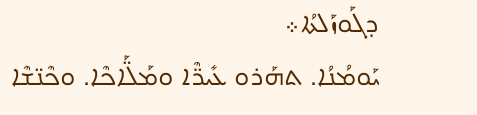ܕܓܰܘܙܰܠܬܳܐ܀
ܝܰܘܡܳܢܳܐ. ܬܗܰܪܘ ܥܺܝܪ̈ܶܐ ܘܡܰܠ̈ܰܐܟܶܐ. ܘܟܶܢ̈ܫܶܐ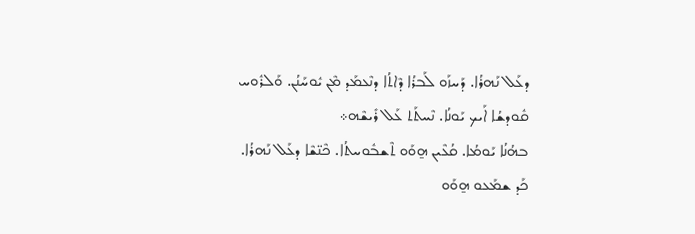ܕܥܰܠ ܢܰܗܪܳܐ. ܕܰܚܙܰܘ ܠܰܒܪܳܐ ܕܶܐܬܳܐ ܕܢܶܥܡܰܕ ܡܶܢ ܝܽܘܚܰܢܳܢ. ܘܰܠܪܽܘܚ ܩܽܘܕܫܳܐ ܐܰܝܟ ܝܰܘܢܳܐ. ܢܶܚܬܰܬ ܥܰܠ ܪܺܝܫܶܗ܀
ܒܗܳܢܳܐ ܝܰܘܡܳܐ. ܩܳܥܶܝܢ ܗ̱ܘܰܘ ܬܶܫܒܽܘܚܬܳܐ. ܟܶܢ̈ܫܶܐ ܕܥܰܠ ܢܰܗܪܳܐ. ܟܰܕ ܫܡܰܥܘ ܗ̱ܘܰܘ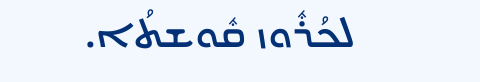ܠܟܳܪܽܘܙ ܩܽܘܫܬܳܐ.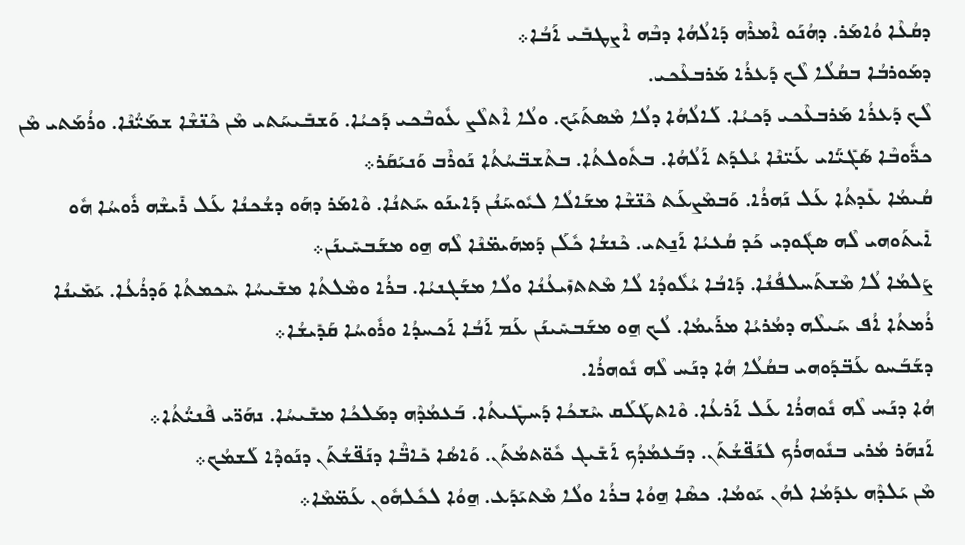ܕܩܳܥܶܐ ܘܳܐܡܰܪ. ܕܗܳܢܰܘ ܐܶܡܪܶܗ ܕܰܐܠܳܗܳܐ ܕܒܶܗ ܐܶܨܛܒܺܝ ܐܰܒܳܐ܀
ܕܡܰܘܪܒܳܐ ܒܩܳܠܳܐ ܠܶܟ ܕܰܥܪܳܐ ܡܰܪܒܥܶܟܝ.
ܠܶܟ ܕܰܥܪܳܐ ܡܰܪܒܥܶܟܝ ܕܰܟܝܳܐ. ܠܰܐܠܳܗܳܐ ܕܠܳܐ ܡܶܣܬܰܝܰܟ. ܘܠܳܐ ܐܶܬܠܶܨ ܥܽܘܒܶܟܝ ܕܰܟܝܳܐ. ܘܰܫܒܺܝܚܰܬܝ ܡܶܢ ܟܶܢ̈ܫܶܐ ܫܡܰܝ̈ܳܢܶܐ. ܘܪܳܡܰܬܝ ܡܶܢ ܟܪ̈ܽܘܒܶܐ ܣܰܓܺܝ̈ܰܐܝ ܥܰܝ̈ܢܶܐ ܝܳܠܕܰܬ ܐܰܠܳܗܳܐ. ܒܬܽܘܠܬܳܐ. ܒܬܶܫܒ̈ܚܳܬܳܐ ܢܰܘܪܶܒ ܘܰܢܝܰܩܰܪ܀
ܩܳܝܡܳܐ ܥܺܕܬܳܐ ܥܰܠ ܢܰܗܪܳܐ. ܘܰܒܡܶܨܥܰܬ ܟܶܢ̈ܫܶܐ ܡܫܰܐܠܳܐ ܠܝܽܘܚܰܢܳܢ ܕܰܐܝܢܰܘ ܚܰܬܢܳܐ. ܘܶܐܡܰܪ ܕܗܰܘ ܕܫܳܟܢܳܐ ܥܰܠ ܪܺܝܫܶܗ ܪܽܘܚܳܐ ܗܽܘ ܐܺܝܬܰܘܗܝ ܠܶܗ ܣܓܽܘܕܝ ܟܰܕ ܩܳܥܝܳܐ ܐܰܢ̱ܬܝ. ܟܶܢܫܳܐ ܟܽܠܰܢ ܕܰܡܗܰܝܡ̈ܢܶܐ ܠܶܗ ܗ̱ܘ ܡܫܰܒܚܺܝܢܰܢ܀
ܨܰܠܡܳܐ ܠܳܐ ܡܶܫܬܰܚܠܦܳܢܳܐ. ܕܰܐܒܳܐ ܝܳܠܽܘܕܳܐ ܠܳܐ ܡܶܬܬܙܺܝܥܳܢܳܐ ܘܠܳܐ ܡܫܰܓܢܝܳܐ. ܒܪܳܐ ܘܡܶܠܬܳܐ ܡܫܺܝܚܳܐ ܚܶܟܡܬܳܐ ܘܰܕܪܳܥܳܐ. ܝܰܡܺܝܢܳܐ ܪܳܡܬܳܐ ܐܳܦ ܚܰܝܠܶܗ ܕܡܳܪܝܳܐ ܡܪܰܝܡܳܐ. ܠܳܟ ܗ̱ܘ ܡܫܰܒܚܺܝܢܰܢ ܥܰܡ ܐܰܒܳܐ ܐܰܟܚܕܳܐ ܘܪܽܘܚܳܐ ܩܰܕܺܝܫܳܐ܀
ܕܫܰܒܰܚܘ ܥܰܒ̈ܕܰܘܗܝ ܒܩܳܠܳܐ ܗܳܐ ܕܢܰܚ ܠܶܗ ܢܽܘܗܪܳܐ.
ܗܳܐ ܕܢܰܚ ܠܶܗ ܢܽܘܗܪܳܐ ܥܰܠ ܐܰܪܥܳܐ. ܘܶܐܬܛܰܠܰܩ ܚܶܫܟܳܐ ܕܰܚܛܺܝܬܳܐ. ܒܰܥܡܳܕܶܗ ܕܡܰܠܟܳܐ ܡܫܺܝܚܳܐ. ܢܗܰܪ̈ܝ ܦܶܢܝ̈ܳܬܳܐ܀
ܐܰܢܗܰܪ ܡܳܪܝ ܒܢܽܘܗܪܳܟ ܠܢܰܦ̈ܫܳܬܰܢ. ܕܒܰܥܡܳܕܳܟ ܐܰܫܺܝܓ ܟܽܘ̈ܬܡܳܬܰܢ. ܘܰܐܣܳܐ ܟܺܐܒ̈ܶܐ ܕܢܰܦ̈ܫܳܬܰܢ ܕܢܰܘܕܶܐ ܠܰܫܡܳܟ܀
ܡܶܢ ܝܰܠܕܶܗ ܥܕܰܡܳܐ ܠܗܳܢ ܝܰܘܡܳܐ. ܟܣܶܐ ܗ̱ܘܳܐ ܒܪܳܐ ܘܠܳܐ ܡܶܬܝܰܕܰܥ. ܗ̱ܘܳܐ ܠܟܽܠܗܽܘܢ ܥܰܡ̈ܡܶܐ܀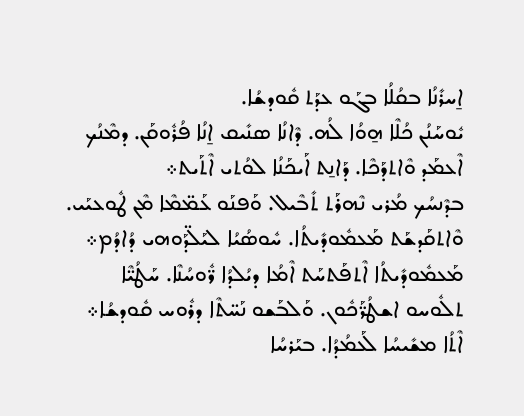ܐ̱ܚܪܺܢܳܐ ܒܩܳܠܳܐ ܒܓܰܘ ܥܕܰܬ ܩܽܘܕܫܳܐ.
ܝܽܘܚܰܢܳܢ ܟܳܠܶܐ ܗ̱ܘܳܐ ܠܳܗ. ܕܶܐܢܳܐ ܣܢܺܝܩ ܐ̱ܢܳܐ ܦܳܪܽܘܩܰܢ. ܕܡܶܢܳܟ ܐܶܥܡܰܕ ܘܶܐܬܕܰܟܶܐ. ܕܰܐܢ̱ܬ ܐܰܝܟܰܢܳܐ ܠܘܳܬܝ ܐܶܬܰܝܬ܀
ܒܕܶܢܚܳܟ ܡܳܪܝ ܢܶܗܪܰܬ ܬܺܒܶܝܠ. ܘܰܦܢܰܘ ܥܰܡ̈ܡܶܐ ܡܶܢ ܛܽܘܥܝܰܝ. ܘܶܐܬܩܰܕܫܰܬ ܡܰܥܡܽܘܕܺܝܬܳܐ. ܚܽܘܣܳܝܳܐ ܠܝܰܠ̈ܕܰܘܗܝ ܕܳܐܕܳܡ܀
ܡܰܥܡܽܘܕܺܝܬܳܐ ܐܶܬܦܰܬܚܰܬ ܐܶܡܳܐ ܕܝܳܠܕܳܐ ܪ̈ܽܘܚܳܢܶܐ. ܚܰܛܳܝ̈ܶܐ ܬܠܽܘܚܘ ܐܫܛܳܪ̈ܰܟܽܘܢ. ܘܰܠܒܰܫܘ ܢܰܚ̈ܬܶܐ ܕܪܽܘܚ ܩܽܘܕܫܳܐ܀
ܐܶܬܳܐ ܡܫܺܝܚܳܐ ܠܰܥܡܳܕܳܐ. ܒܝܰܪܚܳܐ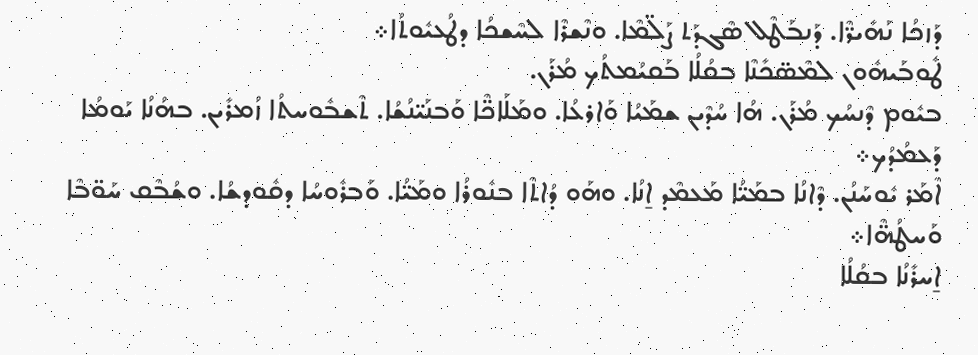ܕܰܙܟܳܐ ܢܰܗܺܝܪ̈ܶܐ. ܕܰܢܒܰܛܶܠ ܣܶܓܕܰܬ ܨܰܠ̈ܡܶܐ. ܘܢܶܫܪܶܐ ܠܚܶܫܟܳܐ ܕܛܳܥܝܽܘܬܳܐ܀
ܛܽܘܒܰܝܗܽܘܢ ܠܡܶܣ̈ܟܺܢܶܐ ܒܩܳܠܳܐ ܒܰܩܝܳܡܬܳܟ ܡܳܪܰܢ.
ܒܝܽܘܡ ܕܶܢܚܳܟ ܡܳܪܰܢ. ܗܳܐ ܚܳܕܶܝܢ ܫܡܰܝܳܐ ܘܰܐܪܥܳܐ. ܘܡܰܠܰܐܟ̈ܶܐ ܘܰܒܢܰܝ̈ܢܳܫܳܐ. ܬܶܫܒܽܘܚܬܳܐ ܙܳܡܪܺܝܢ. ܒܗܳܢܳܐ ܝܰܘܡܳܐ ܕܰܥܡܳܕܳܟ܀
ܐܶܡܰܪ ܝܽܘܚܰܢܳܢ. ܕܶܐܢܳܐ ܒܡܰܝ̈ܳܐ ܡܰܥܡܶܕ ܐ̱ܢܳܐ. ܘܗܰܘ ܕܳܐܬܶܐ ܒܢܽܘܪܳܐ ܘܡܰܝ̈ܳܐ. ܘܰܒܪܽܘܚܳܐ ܕܩܽܘܕܫܳܐ. ܘܫܳܒܶܩ ܚܰܘ̈ܒܶܐ ܘܰܚܛܳܗ̈ܶܐ܀
ܐ̱ܚܪܺܢܳܐ ܒܩܳܠܳܐ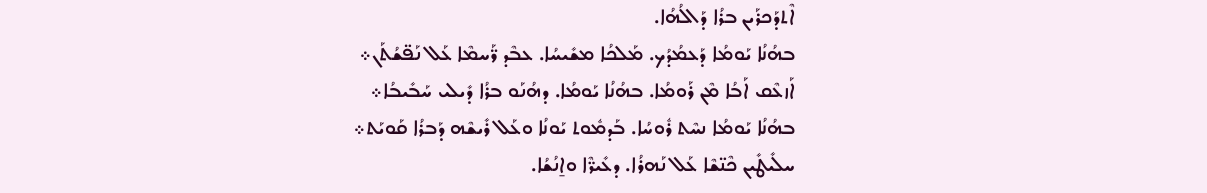ܐܶܬܕܰܟܪܰܝܢ ܒܪܳܐ ܕܰܐܠܳܗܳܐ.
ܒܗܳܢܳܐ ܝܰܘܡܳܐ ܕܰܥܡܳܕܳܟ. ܡܰܠܟܳܐ ܡܫܺܝܚܳܐ. ܥܒܶܕ ܪ̈ܰܚܡܶܐ ܥܰܠ ܢܰܦ̈ܫܳܬܰܢ܀
ܐܰܙܥܶܩ ܐܰܒܳܐ ܡܶܢ ܪܰܘܡܳܐ. ܒܗܳܢܳܐ ܝܰܘܡܳܐ. ܕܗܳܢܰܘ ܒܪܳܐ ܕܺܝܠܝ ܚܰܒܺܝܒܳܐ܀
ܒܗܳܢܳܐ ܝܰܘܡܳܐ ܢܚܶܬ ܪܽܘܚܳܐ. ܒܰܕܡܽܘܬ ܝܰܘܢܳܐ ܘܥܰܠ ܪܺܝܫܶܗ ܕܰܒܪܳܐ ܩܰܘܝܰܬ܀
ܚܠܺܝܛܺܝܢ ܟܶܢ̈ܫܶܐ ܥܰܠ ܢܰܗܪܳܐ. ܕܥܺܝܪ̈ܶܐ ܘܐ̱ܢܳܫܳܐ.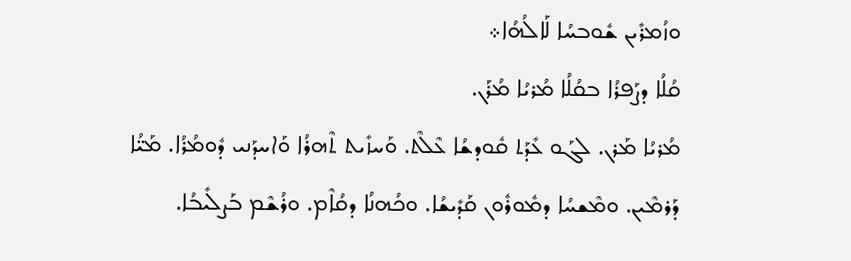ܘܙܳܡܪܺܝܢ ܫܽܘܒܚܳܐ ܠܰܐܠܳܗܳܐ܀
ܩܳܠܳܐ ܕܨܰܦܪܳܐ ܒܩܳܠܳܐ ܡܳܪܝܳܐ ܡܳܪܰܢ.
ܡܳܪܝܳܐ ܡܰܪܢ. ܠܓܰܘ ܥܺܕܰܬ ܩܽܘܕܫܳܐ ܥܶܠܶܬ. ܘܰܚܙܺܝܬ ܬܶܗܪܳܐ ܘܰܐܚܕܰܢܝ ܕܽܘܡܳܪܳܐ. ܡܰܝ̈ܳܐ ܕܰܪܡܶܝܢ. ܘܡܶܫܚܳܐ ܕܡܽܘܪܽܘܢ ܩܰܕܺܝܫܳܐ. ܘܟܳܗܢܳܐ ܕܩܳܐܶܡ. ܘܪܳܫܶܡ ܒܰܨܠܺܝܒܳܐ.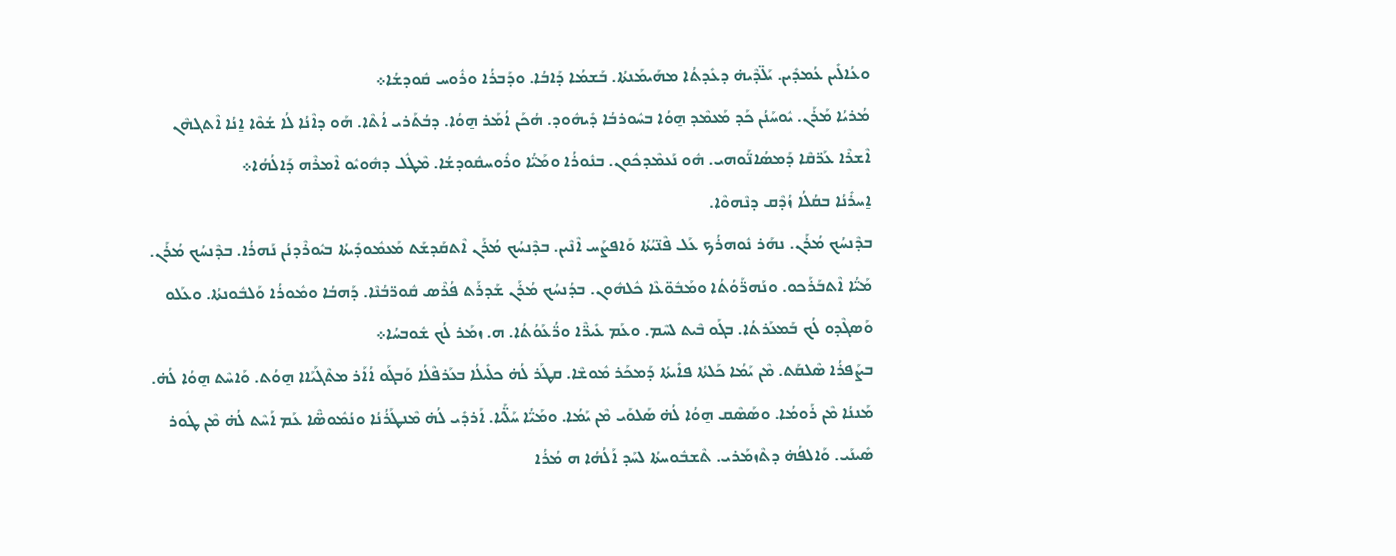ܘܥܳܐܠܺܝܢ ܥܳܡܕܺܝܢ. ܝܰܠ̈ܕܶܝܗ̇ ܕܥܺܕܬܳܐ ܡܗܰܝܡܰܢܬܳܐ. ܒܰܫܡܳܐ ܕܰܐܒܳܐ. ܘܕܰܒܪܳܐ ܘܪܽܘܚ ܩܽܘܕܫܳܐ܀
ܡܳܪܝܳܐ ܡܰܪܰܢ. ܝܽܘܚܰܢܳܢ ܟܰܕ ܡܰܥܡܶܕ ܗ̱ܘܳܐ ܒܚܽܘܪܒܳܐ ܕܺܝܗܽܘܕ. ܗܳܟܰܢ ܐܳܡܰܪ ܗ̱ܘܳܐ. ܕܒܳܬܰܪܝ ܐܳܬܶܐ. ܗܰܘ ܕܐܶܢܳܐ ܠܳܐ ܫܳܘܶܐ ܐ̱ܢܳܐ ܐܶܬܓܗܶܢ ܐܶܫܪܶܐ ܥܰܪ̈ܩܶܐ ܕܰܡܣܳܐܢ̈ܰܘܗܝ. ܗܽܘ ܢܰܥܡܶܕܟܽܘܢ. ܒܢܽܘܪܳܐ ܘܡܰܝ̈ܳܐ ܘܪܽܘܚܩܽܘܕܫܳܐ. ܡܶܛܽܠ ܕܗܽܘܝܽܘ ܐܶܡܪܶܗ ܕܰܐܠܳܗܳܐ܀
ܐ̱ܚܪܺܢܳܐ ܒܩܳܠܳܐ ܙܳܕܶܩ ܕܢܶܗܘܶܐ.
ܒܕܶܢܚܳܟ ܡܳܪܰܢ. ܢܗܰܪ ܢܽܘܗܪܳܟ ܥܰܠ ܦܶܢ̈ܝܳܬܳܐ ܘܰܐܦܨܰܚ ܐܶܢܶܝܢ. ܒܕܶܢܚܳܟ ܡܳܪܰܢ ܐܶܬܩܰܕܫܰܬ ܡܰܥܡܽܘܕܺܝܬܳܐ ܒܝܽܘܪܶܕܢܳܢ ܢܰܗܪܳܐ. ܒܕܶܢܚܳܟ ܡܳܪܰܢ. ܡܰܝ̈ܳܐ ܐܶܬܒܰܪܰܟܘ. ܘܢܰܗܪ̈ܰܘܳܬܳܐ ܘܡܰܒܽܘ̈ܥܶܐ ܟܽܠܗܽܘܢ. ܒܕܳܢܚܳܟ ܡܳܪܰܢ ܫܰܕܪܰܬ ܦܳܪܶܣ ܩܽܘܪ̈ܒܳܢܶܐ. ܕܰܗܒܳܐ ܘܡܽܘܪܳܐ ܘܰܠܒܽܘܢܬܳܐ. ܘܥܰܠܘ ܘܰܣܓܶܕܘ ܠܳܟ ܒܰܡܥܰܪܬܳܐ. ܒܓܰܘ ܒܶܝܬ ܠܚܶܡ. ܘܥܰܡ ܥܺܝܪ̈ܶܐ ܘܪ̈ܳܥܰܘܳܬܳܐ. ܗ. ܙܡܰܪ ܠܳܟ ܫܽܘܒܚܳܐ܀
ܒܨܰܦܪܳܐ ܣܶܠܩܰܬ. ܡܶܢ ܝܰܡܳܐ ܟܰܠܬܳܐ ܦܐܺܝܬܳܐ ܕܰܡܟܰܪ ܡܽܘܫܶܐ. ܩܛܰܪ ܠܳܗ̇ ܟܠܺܝܠܳܐ ܒܥܰܪܦܶܠܳܐ ܘܰܒܓܰܘ ܐܳܐܰܪ ܡܬܶܓܰܝܰܐܐ ܗ̱ܘܳܬ. ܘܰܐܚܶܬ ܗ̱ܘܳܐ ܠܳܗ̇. ܡܰܢܢܳܐ ܡܶܢ ܪܰܘܡܳܐ. ܘܣܰܣܶܩ ܗ̱ܘܳܐ ܠܳܗ̇ ܣܰܠܘܰܝ ܡܶܢ ܝܰܡܳܐ. ܘܡܰܝ̈ܳܐ ܚܰܠ̈ܰܝܳܐ. ܐܰܪܕܺܝ ܠܳܗ̇ ܡܶܢܛܰܪܳܢܳܐ ܘܢܳܡܽܘܣ̈ܶܐ ܥܰܡ ܐܰܚܶܬ ܠܳܗ̇ ܡܶܢ ܛܽܘܪ ܣܺܝܢܰܝ. ܘܰܐܠܦܳܗ̇ ܕܬܶܙܡܰܪܝ. ܬܶܫܒܽܘܚܬܳܐ ܠܚܰܕ ܐܰܠܳܗܳܐ ܗ ܡܳܪܳܐ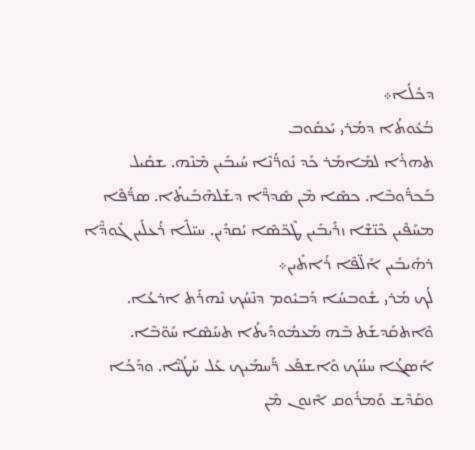ܕܟܽܠܳܐ܀
ܒܳܥܽܘܬܳܐ ܕܡܳܪܝ ܝܰܥܩܽܘܒ
ܬܗܪܳܐ ܠܡܺܐܡܰܪ ܟܰܕ ܢܽܘܪ̈ܳܢܶܐ ܚܳܝܒܺܝܢ ܡܶܢܶܗ. ܫܩܺܝܠ ܒܰܟܪ̈ܽܘܒܶܐ. ܟܣܶܐ ܡܶܢ ܣܶܕܪ̈ܶܐ ܕܫܰܠܗܶܒܺܝܬܳܐ. ܣܪ̈ܳܦܶܐ ܡܚܰܦܶܝܢ ܟܶܢ̈ܫܶܐ ܙܪܺܝܒܺܝܢ ܛܶܟ̈ܣܶܐ ܝܳܩܕܺܝܢ. ܚܝ̈ܠܶܐ ܪܳܥܠܺܝܢ ܓܽܘܕ̈ܶܐ ܪܗܺܝܒܺܝܢ ܐܰܠ̈ܦܶܐ ܪܳܐܬܺܝܢ܀
ܠܳܟ ܡܳܪܝ ܫܽܘܒܚܳܐ ܕܰܒܝܽܘܡ ܕܢܶܚܳܟ ܢܶܗܪܰܬ ܐܪܥܳܐ. ܘܶܐܬܩܰܕܫܰܬ ܒܶܗ ܡܰܥܡܽܘܕܺܝܬܳܐ ܬܚܰܣܶܐ ܚܰܘ̈ܒܶܐ. ܐܰܣܓܳܐ ܚܢܳܢܳܟ ܘܰܐܫܦܰܥ ܪ̈ܰܚܡܰܝܟ ܥܰܠ ܚܰܛܳܝ̈ܶܐ. ܘܕܰܟܳܐ ܘܩܰܕܶܫ ܘܰܡܪܽܘܩ ܐܶܢܘܢ ܡܶܢ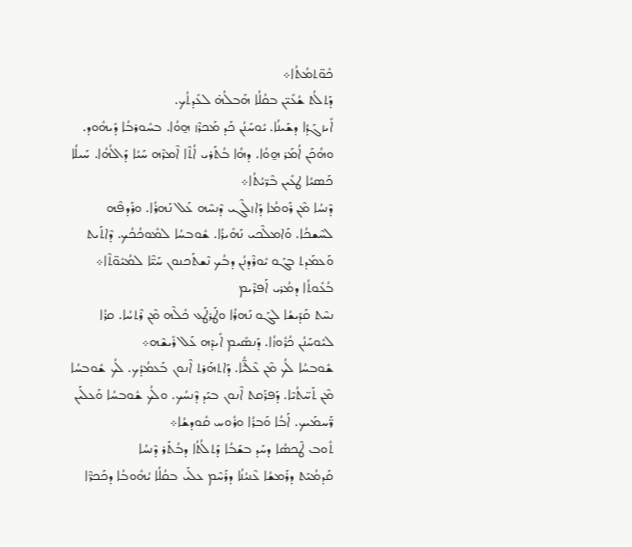ܟܽܘ̈ܬܡܳܬܳܐ܀
ܕܰܬܠܳܬ ܫܳܥܺܝ̈ܢ ܒܩܳܠܳܐ ܗܰܒܠܳܗ̇ ܠܥܺܕܬܳܟ.
ܐܺܝܙܓܰܕܳܐ ܕܫܰܝܢܳܐ. ܝܽܘܚܰܢܳܢ ܟܰܕ ܡܰܟܪܶܙ ܗ̱ܘܳܐ. ܒܚܽܘܪܒܳܐ ܕܺܝܗܽܘܕ. ܘܗܳܟܰܢ ܐܳܡܰܪ ܗ̱ܘܳܐ. ܕܗܳܐ ܒܳܬܰܪܝ ܐܳܬܶܐ ܐܶܡܪܶܗ ܚܰܝܳܐ ܕܰܐܠܳܗܳܐ. ܚܰܝܠܳܐ ܟܰܣܝܳܐ ܛܥܺܝܢ ܒܶܪ̈ܝܳܬܳܐ܀
ܕܶܢܚܳܐ ܡܶܢ ܪܰܘܡܳܐ ܕܰܐܙܠܶܓܝ ܕܶܢܚܶܗ ܥܰܠ ܢܰܗܪܳܐ. ܘܪܰܕܦܶܗ ܠܚܶܫܟܳܐ. ܘܰܐܡܠܶܟܝ ܢܰܗܺܝܪܳܐ. ܫܽܘܒܚܳܐ ܠܡܽܘܟܳܟܳܟ. ܕܶܐܬܰܝܬ ܘܰܥܡܰܕܬ ܒܓܰܘ ܝܽܘܪܶܕܢܳܢ ܕܒܳܟ ܢܶܫܬܰܟܢܘܢ ܚܰܝ̈ܶܐ ܠܡܳܝܽܘ̈ܬܶܐ܀
ܒܳܥܽܘܬܳܐ ܕܡܳܪܝ ܐܰܦܪܶܝܡ
ܢܚܶܬ ܩܰܕܺܝܫܳܐ ܠܓܰܘ ܢܰܗܪܳܐ ܘܛܰܪܛܰܥ ܟܽܠܶܗ ܡܶܢ ܪܶܬܚܳܐ. ܩܪܳܐ ܠܝܽܘܚܰܢܳܢ ܟܳܪܽܘܙܳܐ. ܕܰܢܣܺܝܡ ܐܺܝܕܶܗ ܥܰܠ ܪܺܝܫܶܗ܀
ܫܽܘܒܚܳܐ ܠܳܟ ܡܶܢ ܥܶܠ̈ܳܝܶܐ. ܕܰܐܬܗܰܪܬ ܐܶܢܘܢ ܒܰܥܡܳܕܳܟ. ܠܳܟ ܫܽܘܒܚܳܐ ܡܶܢ ܬܰܚ̈ܬܳܝܶܐ. ܕܰܦܪܰܩܬ ܐܶܢܘܢ ܒܝܰܕ ܕܶܢܚܳܟ. ܘܠܳܟ ܫܽܘܒܚܳܐ ܘܰܥܠܰܝܢ ܪ̈ܰܚܡܰܝܟ. ܐܰܒܳܐ ܘܰܒܪܳܐ ܘܪܽܘܚ ܩܽܘܕܫܳܐ܀
ܬܽܘܒ ܛܶܟܣܳܐ ܕܚܰܕ ܒܫܰܒܳܐ ܕܰܬܠܳܬܳܐ ܕܒܳܬܰܪ ܕܶܢܚܳܐ
ܩܰܕܡܳܝܰܬ ܕܪܰܡܫܳܐ ܥܶܢܝܳܢܳܐ ܕܪܰܚܶܡ ܥܠܰܝ ܒܩܳܠܳܐ ܝܳܗܽܘܒܳܐ ܕܟܰܟܪ̈ܶܐ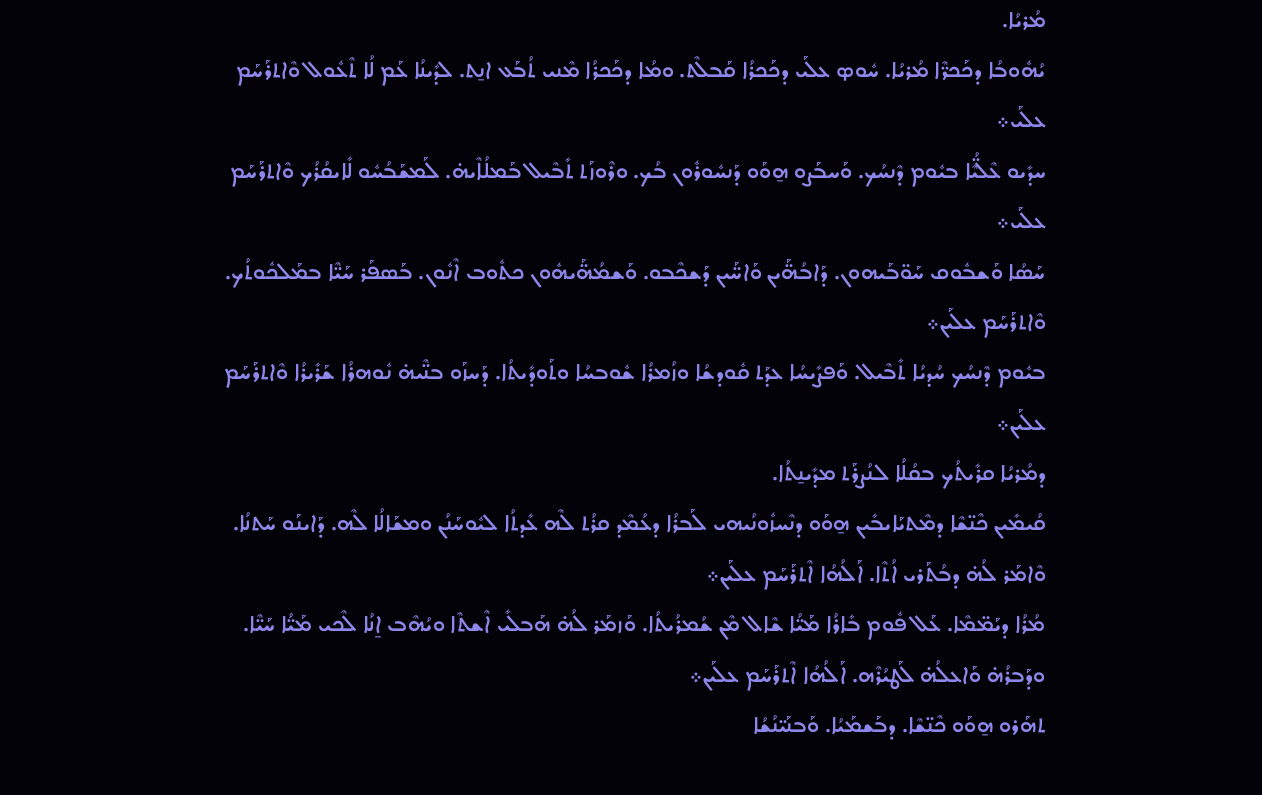ܡܳܪܝܳܐ.
ܝܳܗܽܘܒܳܐ ܕܟܰܟܪ̈ܶܐ ܡܳܪܝܳܐ. ܚܽܘܤ ܥܠܰܝ ܕܟܰܟܪܳܐ ܩܰܒܠܶܬ. ܘܡܳܐ ܕܟܰܟܪܳܐ ܡܶܢܝ ܬܳܒܰܥ ܐܢ̱ܬ. ܠܕܺܝܢܳܐ ܥܰܡ ܠܳܐ ܬܶܥܽܘܠ ܘܶܐܬܪܰܚܰܡ ܥܠܰܝ܀
ܚܕܺܝܘ ܥܶܠ̈ܳܝܶܐ ܒܝܽܘܡ ܕܶܢܚܳܟ. ܘܰܚܒܰܨܘ ܗ̱ܘܰܘ ܕܰܢܚܽܘܪܽܘܢ ܒܳܟ. ܘܪܶܘܙܰܬ ܬܺܒܶܝܠ ܒܰܡܠܳܐܶܝܗ̇. ܠܰܡܫܰܒܳܚܽܘ ܠܺܐܝܩܳܪܳܟ ܘܶܐܬܪܰܚܰܡ ܥܠܰܝ܀
ܚܰܣܳܐ ܘܰܫܒܽܘܩ ܚܰܘ̈ܒܰܝܗܘܢ. ܕܰܐܒܳܗ̈ܰܝܢ ܘܰܐܚ̈ܰܝܢ ܕܰܫܟܶܒܘ. ܘܰܫܡܳܗ̈ܰܝܗܽܘܢ ܟܬܽܘܒ ܐܶܢܽܘܢ. ܒܰܣܦܰܪ ܚܰܝ̈ܶܐ ܒܡܰܠܟܽܘܬܳܟ. ܘܶܐܬܪܰܚܰܡ ܥܠܰܝܢ܀
ܒܝܽܘܡ ܕܶܢܚܳܟ ܚܳܕܝܳܐ ܬܺܒܶܝܠ. ܘܰܦܨܺܝܚܳܐ ܥܕܰܬ ܩܽܘܕܫܳܐ ܘܙܳܡܪܳܐ ܫܽܘܒܚܳܐ ܘܬܰܘܕܺܝܬܳܐ. ܕܰܚܙܰܘ ܒܢ̈ܶܝܗ̇ ܢܽܘܗܪܳܐ ܫܰܪܺܝܪܳܐ ܘܶܐܬܪܰܚܰܡ ܥܠܰܝܢ܀
ܕܡܳܪܝܳܐ ܩܪܺܝܬܳܟ ܒܩܳܠܳܐ ܠܢܳܨܪܰܬ ܡܕܺܝܢ̱ܬܳܐ.
ܩܳܝܡܺܝܢ ܟܶܢ̈ܫܶܐ ܕܡܶܬܝܰܐܝܒܺܝܢ ܗ̱ܘܰܘ ܕܢܶܚܙܽܘܢܳܝܗܝ ܠܰܒܪܳܐ ܕܥܳܡܶܕ ܩܪܳܬ ܠܶܗ ܥܺܕܬܳܐ ܠܝܽܘܚܰܢܳܢ ܘܡܫܰܐܠܳܐ ܠܶܗ. ܕܰܐܝܢܰܘ ܚܰܬܢܳܐ. ܘܶܐܡܰܪ ܠܳܗ̇ ܕܒܳܬܰܪܝ ܐܳܬܶܐ. ܐܰܠܳܗܳܐ ܐܶܬܪܰܚܰܡ ܥܠܰܝܢ܀
ܡܳܪܳܐ ܕܝܰܡ̈ܡܶܐ. ܥܰܠ ܦܽܘܡ ܒܺܐܪܳܐ ܡܰܝ̈ܳܐ ܫܶܐܠ ܡܶܢ ܫܳܡܪܳܝܬܳܐ. ܘܰܙܡܰܪ ܠܳܗ̇ ܗܰܒܠܺܝ ܐܶܫܬܶܐ ܘܝܳܗܶܒ ܐ̱ܢܳܐ ܠܶܟܝ ܡܰܝ̈ܳܐ ܚܰܝ̈ܶܐ. ܘܕܰܒܪܳܗ̇ ܘܰܐܥܠܳܗ̇ ܠܰܛܝܳܪܶܗ. ܐܰܠܳܗܳܐ ܐܶܬܪܰܚܰܡ ܥܠܰܝܢ܀
ܬܗܰܪܘ ܗ̱ܘܰܘ ܟܶܢ̈ܫܶܐ. ܕܒܰܫܡܰܝܳܐ. ܘܰܒܢܰܝ̈ܢܳܫܳܐ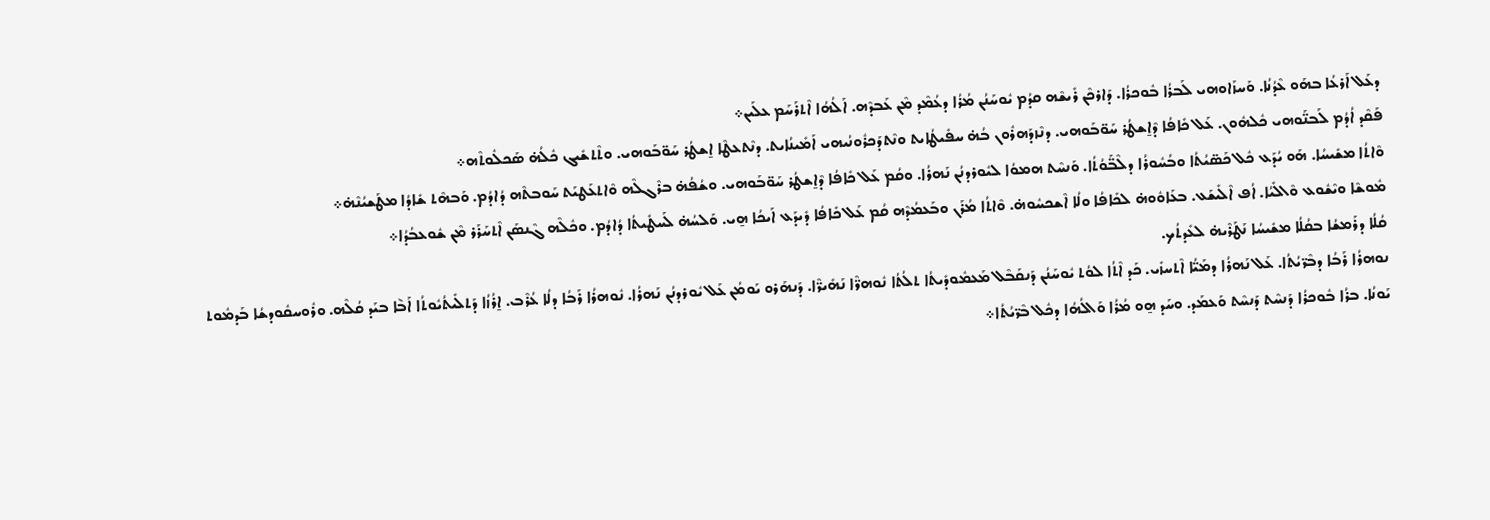ܕܥܰܠ ܐܰܪܥܳܐ ܒܗܰܘ ܥܶܕܳܢܳܐ. ܘܰܚܙܰܐܘܗܝ ܠܰܒܪܳܐ ܒܽܘܟܪܳܐ. ܕܰܐܪܟܶܢ ܪܺܝܫܶܗ ܩܕܳܡ ܝܽܘܚܰܢܳܢ ܡܳܪܳܐ ܕܥܳܡܶܕ ܡܶܢ ܥܰܒܕܶܗ. ܐܰܠܳܗܳܐ ܐܶܬܪܰܚܰܡ ܥܠܰܝܢ܀
ܦܰܩܶܕ ܐܳܕܳܡ ܠܰܒܢ̈ܰܘܗܝ ܟܽܠܗܽܘܢ. ܥܰܠ ܟܺܐܦܳܐ ܕܶܐ̱ܫܛܳܪ ܚܰܘ̈ܒܰܘܗܝ. ܕܢܶܙܕܰܗܪܽܘܢ ܒܳܗ̇ ܚܦܺܝܛܳܐܝܬ ܘܢܶܬܕܰܟܪܽܘܢܳܝܗܝ ܐܰܡܺܝܢܳܐܝܬ. ܕܢܶܬܥܛܶܐ ܐ̱ܫܛܳܪ ܚܰܘ̈ܒܰܘܗܝ. ܘܬܶܬܫܺܝܓ ܟܽܠܳܗ̇ ܣܰܟܠܽܘܬܶܗ܀
ܘܶܐܬܳܐ ܡܫܺܝܚܳܐ. ܗܰܘ ܝܳܕܰܥ ܟܽܠ ܟܰܣ̈ܝܳܬܳܐ ܘܒܳܚܽܘܪܳܐ ܕܠܶܒ̈ܰܘܳܬܳܐ. ܘܰܢܚܶܬ ܗܡܘܳܐ ܠܝܽܘܪܕܢܳܢ ܢܰܗܪܳܐ. ܘܩܳܡ ܥܰܠ ܟܺܐܦܳܐ ܕܶܐ̱ܫܛܳܪ ܚܰܘ̈ܒܰܘܗܝ. ܘܫܳܦܳܗ̇ ܒܪܶܓܠܶܗ ܘܶܐܬܥܰܛܝܰܬ ܚܰܘܒܬܶܗ ܕܳܐܕܳܡ. ܘܰܒܗܶܬ ܫܺܐܕܳܐ ܡܛܰܫܝܳܢܶܗ̇܀
ܡܽܘܫܶܐ ܘܝܶܫܽܘܥ ܘܶܐܠܺܝܳܐ. ܐܳܦ ܐܶܠܺܝܫܰܥ. ܒܥܰܐܘܽܘܗ̇ ܠܟܺܐܦܳܐ ܘܠܳܐ ܐܶܫܟܚܽܘܗ̇. ܘܶܐܬܳܐ ܡܳܪܰܢ ܘܒܰܥܡܳܕܶܗ ܩܳܡ ܥܰܠ ܟܺܐܦܳܐ ܕܺܝܕܰܥ ܐܰܝܟܳܐ ܗ̱ܝ. ܘܰܠܚܳܗ̇ ܠܰܚܛܺܝܬܳܐ ܕܳܐܕܳܡ. ܘܟܽܠܶܗ ܓܶܢܣܰܢ ܐܶܬܚܰܪܰܪ ܡܶܢ ܫܽܘܥܒܳܕܳܐ܀
ܩܳܠܳܐ ܕܪܰܡܫܳܐ ܒܩܳܠܳܐ ܡܫܺܝܚܳܐ ܢܰܛܰܪܶܝܗ̇ ܠܥܺܕܬܳܟ.
ܢܘܗܪܳܐ ܪܰܒܳܐ ܕܒܶܪ̈ܝܳܬܳܐ. ܥܰܠ ܢܰܗܪܳܐ ܕܡܰܝ̈ܳܐ ܐܶܬܚܙܺܝ. ܟܰܕ ܐܶܬܳܐ ܠܘܳܬ ܝܽܘܚܰܢܳܢ ܕܰܢܩܰܒܶܠ ܡܰܥܡܽܘܕܺܝܬܳܐ ܬܠܳܬܳܐ ܢܽܘܗܪ̈ܶܐ ܢܰܗܺܝܪ̈ܶܐ. ܕܰܢܗܰܪܘ ܝܰܘܡܳܢ ܥܰܠ ܝܽܘܪܕܢܳܢ ܢܰܗܪܳܐ. ܢܽܘܗܪܳܐ ܪܰܒܳܐ ܕܠܳܐ ܥܳܪܶܒ. ܐ̱ܪܳܙܳܐ ܕܰܬܠܺܝܬܳܝܽܘܬܳܐ ܐܰܒ݉ܐ ܒܝܰܕ ܩܳܠܶܗ. ܘܪܽܘܚܩܽܘܕܫܳܐ ܒܰܕܡܽܘܬ ܝܰܘܢܳܐ. ܒܪܳܐ ܒܽܘܟܪܳܐ ܕܰܢܚܶܬ ܕܰܢܚܶܬ ܘܰܥܡܰܕ. ܘܚܰܕ ܗ̱ܘ ܡܳܪܳܐ ܘܰܐܠܳܗܳܐ ܕܟܽܠ ܒܶܪ̈ܝܳܬܳܐ܀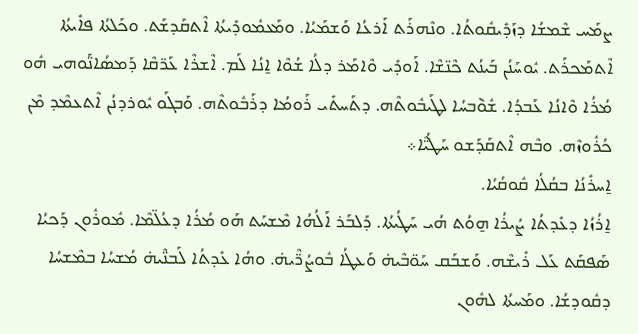ܨܡܰܚ ܫܶܡܫܳܐ ܕܙܰܕܺܝܩܽܘܬܳܐ. ܘܢܶܗܪܰܬ ܐܰܪܥܳܐ ܘܰܫܡܰܝܳܐ. ܘܡܰܥܡܽܘܕܺܝܬܳܐ ܐܶܬܩܰܕܫܰܬ. ܘܟܰܠܬܳܐ ܦܐܺܝܬܳܐ ܐܶܬܡܰܟܪܰܬ. ܝܽܘܚܰܢܳܢ ܒܰܝܢܳܬ ܟܶܢ̈ܫܶܐ. ܐܰܘܕܺܝ ܘܶܐܡܰܪ ܕܠܳܐ ܫܳܘܶܐ ܐ̱ܢܳܐ ܠܰܡ. ܐܶܫܪܶܐ ܥܰܪ̈ܩܶܐ ܕܰܡܣܳܐܢ̈ܰܘܗܝ ܗܽܘ ܡܳܪܳܐ ܘܶܐܢܳܐ ܥܰܒܕܳܐ. ܫܽܘ݉ܒܚܳܐ ܠܛܰܝܒܽܘܬܶܗ. ܕܬܰܚܬܺܝ ܪܰܘܡܳܐ ܕܪܰܒܽܘܬܶܗ. ܘܰܒܓܰܘ ܝܽܘܪܕܢܳܢ ܐܶܬܥܡܶܕ ܡܶܢ ܟܳܪܽܘܙܶܗ. ܘܒܶܗ ܐܶܬܩܰܕܰܫܘ ܚܰܛܳܝ̈ܶܐ܀
ܐ̱ܚܪܺܢܳܐ ܒܩܳܠܳܐ ܩܽܘܩܳܝܳܐ.
ܐ̱ܪܳܙܳܐ ܕܥܺܕܬܳܐ ܨܳܝܪܳܐ ܗ̱ܘܳܬ ܗܳܝ ܚܰܛܳܝܬܳܐ. ܕܰܠܒܰܪ ܐܰܠܳܗܳܐ ܡܶܫܚܰܬ ܗܰܘ ܡܳܪܳܐ ܕܥܳܠ̈ܡܶܐ. ܡܽܘܪܽܘܢ ܕܰܟܝܳܐ ܣܰܦܩܰܬ ܥܰܠ ܪܺܝܫܶܗ. ܘܰܫܒܰܩ ܚܰܘ̈ܒܶܝܗ̇ ܘܰܥܛܳܐ ܒܽܘܨܳܪ̈ܶܝܗ̇. ܘܗܳܐ ܥܺܕܬܳܐ ܠܰܒܢ̈ܶܝܗ̇ ܡܳܫܚܳܐ ܒܡܶܫܚܳܐ ܕܩܽܘܕܫܳܐ. ܘܡܰܚܬܳܐ ܠܗܽܘܢ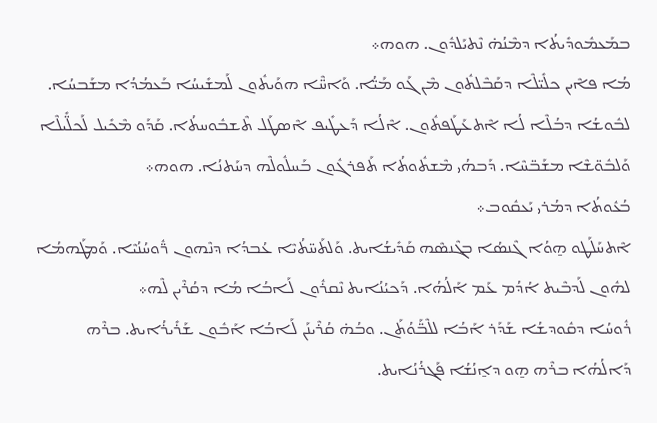ܒܡܰܥܡܽܘܕܺܝܬܳܐ ܕܡܶܢܳܗ̇ ܢܶܬܝܰܠܕܽܘܢ. ܗܘܗ܀
ܡܳܐ ܦܐܶܝܢ ܟܠܺܝ̈ܠܶܐ ܕܩܰܒܶܠܬܽܘܢ ܡܶܢ ܓܰܘ ܡܰܝ̈ܳܐ. ܘܰܐܚ̈ܶܐ ܗܘܰܝܬܽܘܢ ܠܰܡܫܺܝܚܳܐ ܒܰܥܡܳܕܳܐ ܡܫܰܒܚܳܐ. ܠܒܽܘܫܳܐ ܕܒܳܠܶܐ ܠܳܐ ܐܶܬܥܰܛܰܦܬܽܘܢ. ܐܶܠܳܐ ܕܰܥܛܺܝܦ ܐܶܣܛܰܠ ܬܶܫܒܽܘܚܬܳܐ. ܩܰܕܰܘ ܡܶܟܺܝܠ ܠܰܟܠ̈ܺܝܠܶܐ ܘܰܠܒܽܘ̈ܫܶܐ ܡܫܰܒ̈ܚܶܐ. ܕܰܒܗܳܝ ܡܶܫܬܽܘܬܳܐ ܬܰܦܪܓܽܘܢ ܒܰܚܠܽܘܠܶܗ ܕܚܰܬܢܳܐ. ܗܘܗ܀
ܒܳܥܽܘܬܳܐ ܕܡܳܪܝ ܝܰܥܩܽܘܒ܀
ܐܶܬܚܰܠܰܛܘ ܗ̱ܘܳܐ ܓܶܢܣܳܐ ܒܓܶܢܣܶܗ ܩܰܕܺܝܫܳܐܝܬ. ܘܰܠܬܰܚ̈ܬܳܝܶܐ ܥܳܒܕܳܐ ܕܢܶܗܘܢ ܪ̈ܽܘܚܳܢܳܝܶܐ. ܘܰܡܛܰܗܡܳܐ ܠܗܽܘܢ ܠܰܕܒܶܝܬ ܐܳܕܳܡ ܥܰܡ ܐܰܠܳܗܳܐ. ܕܰܟܝܳܢܳܐܝܬ ܢܶܩܪܽܘܢ ܠܰܐܒܳܐ ܡܳܐ ܕܩܳܪܶܝܢ ܠܶܗ܀
ܪܽܘܚܳܐ ܕܩܽܘܕܫܳܐ ܫܰܕܰܪ ܐܰܒܳܐ ܠܠܶܒ̈ܰܘܳܬܰܢ. ܘܒܳܗ̇ ܩܳܪܶܝܢܰܢ ܠܰܐܒܳܐ ܐܰܒܽܘܢ ܫܰܪܺܝܪܳܐܝܬ. ܒܪܶܗ ܕܰܐܠܳܗܳܐ ܒܪܶܗ ܗ̱ܘ ܕܐ̱ܢܳܫܳܐ ܦܰܓܪܳܢܳܐܝܬ.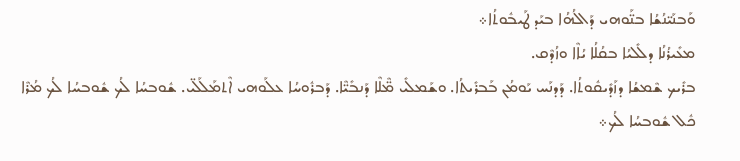ܘܰܒܢܰܝ̈ܢܳܫܳܐ ܒܢ̈ܰܘܗܝ ܕܰܐܠܳܗܳܐ ܒܝܰܕ ܛܰܝܒܽܘܬܳܐ܀
ܡܥܺܝܪܳܢܳܐ ܕܠܺܠܝܳܐ ܒܩܳܠܳܐ ܝܳܐܶܐ ܘܙܳܕܶܩ.
ܒܪܺܝܟ ܫܶܡܫܳܐ ܕܙܰܕܺܝܩܽܘܬܳܐ. ܕܰܕܢܰܚ ܝܰܘܡܳܢ ܒܰܒܪܺܝܬܳܐ. ܘܫܰܡܠܺܝ ܡ̈ܶܠܶܐ ܕܰܢܒܺܝ̈ܶܐ. ܕܰܒܪܽܘܚܳܐ ܥܠܰܘܗܝ ܐܶܬܡܰܠܰܠ̈ܝ. ܫܽܘܒܚܳܐ ܠܳܟ ܫܽܘܒܚܳܐ ܠܳܟ ܡܳܪܶܐ ܟܽܠ ܫܽܘܒܚܳܐ ܠܳܟ܀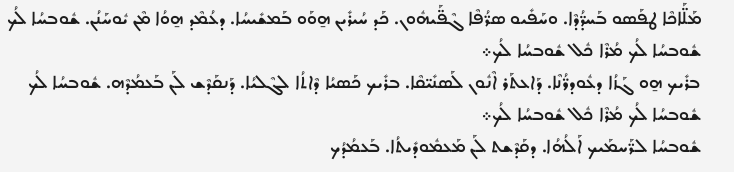ܡܰܠ̈ܰܐܟܶܐ ܛܦܰܣܘ ܒܰܚܕ̈ܳܕܶܐ. ܘܚܰܦܺܝܘ ܣܪ̈ܳܦܶܐ ܓܶܦ̈ܰܝܗܽܘܢ. ܟܰܕ ܚܳܝܪܺܝܢ ܗ̱ܘܰܘ ܒܰܡܫܺܝܚܳܐ. ܕܥܳܡܶܕ ܗ̱ܘܳܐ ܡܶܢ ܝܽܘܚܰܢܳܢ. ܫܽܘܒܚܳܐ ܠܳܟ ܫܽܘܒܚܳܐ ܠܳܟ ܡܳܪܶܐ ܟܽܠ ܫܽܘܒܚܳܐ ܠܳܟ܀
ܒܪܺܝܟ ܗ̱ܘ ܓܰܙܳܐ ܕܥܽܘܕܪ̈ܳܢܶܐ. ܕܰܐܥܬܰܪ ܐܶܢܽܘܢ ܠܰܣܢܺܝ̈ܩܶܐ. ܒܪܺܝܟ ܟܰܣܝܳܐ ܕܶܐܬܳܐ ܠܓܶܠܝܳܐ. ܕܰܢܩܰܕܶܫ ܠܰܢ ܒܰܥܡܳܕܶܗ. ܫܽܘܒܚܳܐ ܠܳܟ ܫܽܘܒܚܳܐ ܠܳܟ ܡܳܪܶܐ ܟܽܠ ܫܽܘܒܚܳܐ ܠܳܟ܀
ܫܽܘܒܚܳܐ ܠܪ̈ܰܚܡܰܝܟ ܐܰܠܳܗܳܐ. ܕܩܰܕܶܫܬ ܠܰܢ ܡܰܥܡܽܘܕܺܝܬܳܐ. ܒܰܥܡܳܕܳܟ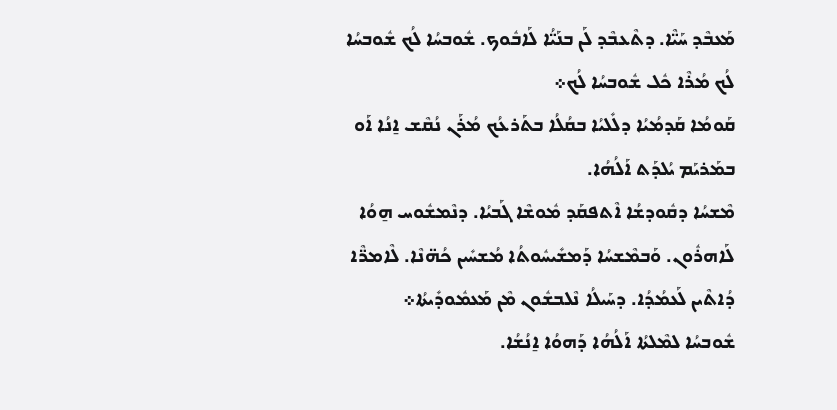ܡܰܥܒܶܕ ܚܰܝ̈ܶܐ. ܕܬܶܥܒܶܕ ܠܰܢ ܒܢܰܝ̈ܳܐ ܠܰܐܒܽܘܟ. ܫܽܘܒܚܳܐ ܠܳܟ ܫܽܘܒܚܳܐ ܠܳܟ ܡܳܪܶܐ ܟܽܠ ܫܽܘܒܚܳܐ ܠܳܟ܀
ܩܰܘܡܳܐ ܩܰܕܡܳܝܳܐ ܕܠܺܠܝܳܐ ܒܩܳܠܳܐ ܒܬܰܪܥܳܟ ܡܳܪܰܢ ܢܳܩܶܫ ܐ̱ܢܳܐ ܐܰܘ ܒܡܰܪܝܰܡ ܝܳܠܕܰܬ ܐܰܠܳܗܳܐ.
ܡܶܫܚܳܐ ܕܩܽܘܕܫܳܐ ܐܶܬܦܩܰܕ ܡܽܘܫܶܐ ܓܰܒܝܳܐ. ܕܢܶܡܫܽܘܚ ܗ̱ܘܳܐ ܠܰܐܗܪܽܘܢ. ܘܰܒܡܶܫܚܳܐ ܕܰܡܫܺܝܚܽܘܬܳܐ ܡܳܫܚܺܝܢ ܟܳܗ̈ܢܶܐ. ܠܶܐܡܪ̈ܶܐ ܕܳܐܬܶܝܢ ܠܰܥܡܳܕܳܐ. ܕܚܰܝܠܳܐ ܢܶܠܒܫܽܘܢ ܡܶܢ ܡܰܥܡܽܘܕܺܝܬܳܐ܀
ܫܽܘܒܚܳܐ ܠܡܶܠܬܳܐ ܐܰܠܳܗܳܐ ܕܰܗܘܳܐ ܐ̱ܢܳܫܳܐ.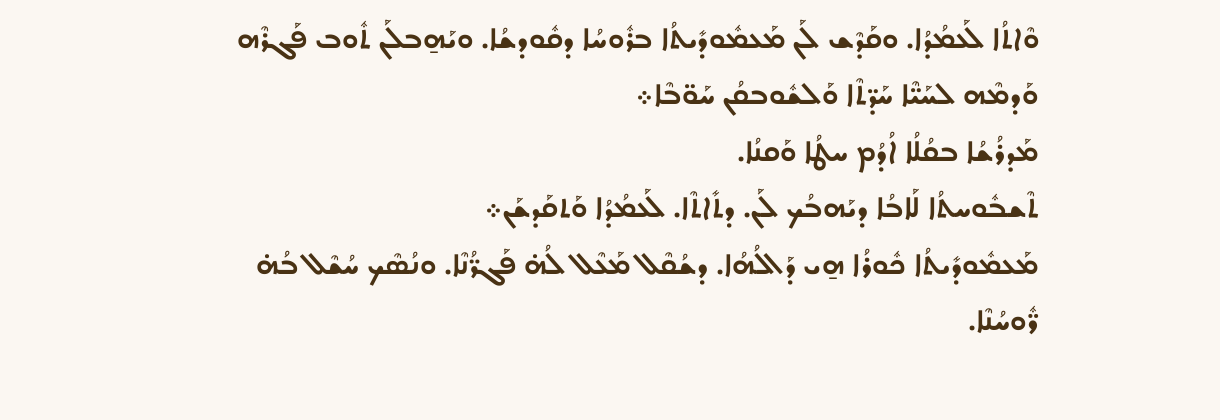ܘܶܐܬܳܐ ܠܰܥܡܳܕܳܐ. ܘܩܰܕܶܫ ܠܰܢ ܡܰܥܡܽܘܕܺܝܬܳܐ ܒܪܽܘܚܳܐ ܕܩܽܘܕܫܳܐ. ܘܝܰܗ̱ܒܠܰܢ ܬܽܘܒ ܦܰܓܪܶܗ ܘܰܕܡܶܗ ܠܚܰܝ̈ܶܐ ܚܰܕ̈ܬܶܐ ܘܰܠܫܽܘܒܩܳܢ ܚܰܘ̈ܒܶܐ܀
ܡܰܕܪܳܫܳܐ ܒܩܳܠܳܐ ܐܳܕܳܡ ܚܛܳܐ ܘܰܩܢܳܐ.
ܬܶܫܒܽܘܚܬܳܐ ܠܰܐܒܳܐ ܕܝܰܗܒܳܟ ܠܰܢ. ܕܬܺܐܬܶܐ. ܠܰܥܡܳܕܳܐ ܘܰܬܩܰܕܫܰܢ܀
ܡܰܥܡܽܘܕܺܝܬܳܐ ܟܽܘܪܳܐ ܗ̱ܝ ܕܰܐܠܳܗܳܐ. ܕܫܳܩܶܠ ܡܰܥܶܠ ܠܳܗ̇ ܦܰܓܪ̈ܳܢܶܐ. ܘܢܳܣܶܟ ܚܳܫܶܠ ܒܳܗ̇ ܪ̈ܽܘܚܳܢܶܐ.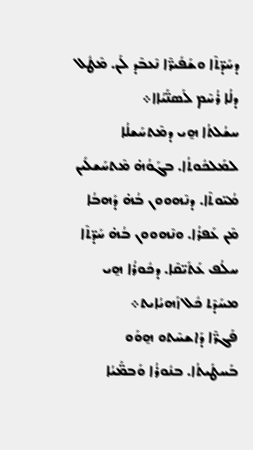ܕܚܰܕ̈ܬܶܐ ܘܫܰܦܺܝܪ̈ܶܐ ܢܶܥܒܶܕ ܠܰܢ. ܡܶܛܽܠ ܕܠܳܐ ܪܳܚܶܡ ܠܰܣܢ̈ܰܝܳܐܐ܀
ܚܫܳܠܬܳܐ ܗ̱ܝ ܕܡܶܬܚܰܫܠܳܐ ܠܡܰܠܟܽܘܬܳܐ. ܒܓܰܘܳܗ̇ ܡܶܬܚܰܫܠܺܝܢ ܡܳܝ̈ܘܬܶܐ. ܕܢܶܗܘܘܢ ܒܳܗ̇ ܕܰܗܒܳܐ ܡܶܢ ܥܰܦܪܳܐ. ܘܢܶܗܘܘܢ ܒܳܗ̇ ܚܰܕ̈ܬܶܐ ܚܠܳܦ ܥܰܬܺܝ̈ܩܶܐ. ܕܟܽܘܪܳܐ ܗ̱ܝ ܡܚܰܕܶܬ ܟܽܠ ܙܰܗܝܳܐܝܬ܀
ܦܰܓܪ̈ܶܐ ܕܰܐܫܚܶܬܘ ܗ̱ܘܰܘ ܒܰܚܛܺܝܬܳܐ. ܒܢܽܘܪܳܐ ܘܰܒܡ̈ܰܝܳܐ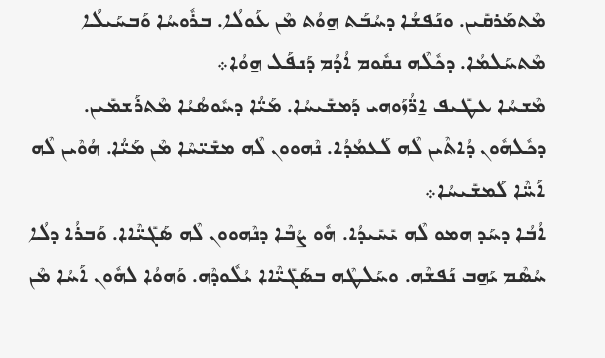ܡܶܬܡܰܪܩܺܝܢ. ܘܢܰܦܫܳܐ ܕܚܳܒܰܬ ܗ̱ܘܳܬ ܡܶܢ ܥܰܘܠܳܐ. ܒܪܽܘܚܳܐ ܘܰܒܚܰܝܠܳܐ ܡܶܬܚܰܠܡܳܐ. ܕܟܽܠܶܗ ܢܩܽܘܡ ܐܳܕܳܡ ܕܰܢܦܰܠ ܗ̱ܘܳܐ܀
ܡܶܫܚܳܐ ܥܛܺܝܦ ܐ̱ܪ̈ܳܙܰܘܗܝ ܕܰܡܫܺܝܚܳܐ. ܡܰܝ̈ܳܐ ܕܚܽܘܣܳܝܳܐ ܡܶܬܪܰܫܡܺܝܢ. ܕܟܽܠܗܽܘܢ ܕܳܐܬܶܝܢ ܠܶܗ ܠܰܥܡܳܕܳܐ. ܢܶܗܘܘܢ ܠܶܗ ܡܫܺܝ̈ܚܶܐ ܡܶܢ ܡܰܝ̈ܳܐ. ܗܳܘܶܝܢ ܠܶܗ ܐܰܚ̈ܶܐ ܠܰܡܫܺܝܚܳܐ܀
ܐܳܒܳܐ ܕܚܰܕ ܗܡܘ ܠܶܗ ܝܺܚܺܝܕܳܐ. ܗܽܘ ܨܳܒܶܐ ܕܢܶܗܘܘܢ ܠܶܗ ܣܰܓܺܝ̈ܶܐܐ. ܘܰܒܪܳܐ ܕܠܳܐ ܚܳܣܶܡ ܝܰܗ̱ܒ ܢܰܦܫܶܗ. ܘܚܰܠܛܶܗ ܒܣܰܓܺܝ̈ܶܐܐ ܝܳܠܽܘܕܶܗ. ܘܰܗܘܳܐ ܠܗܽܘܢ ܐܰܚܳܐ ܡܶܢ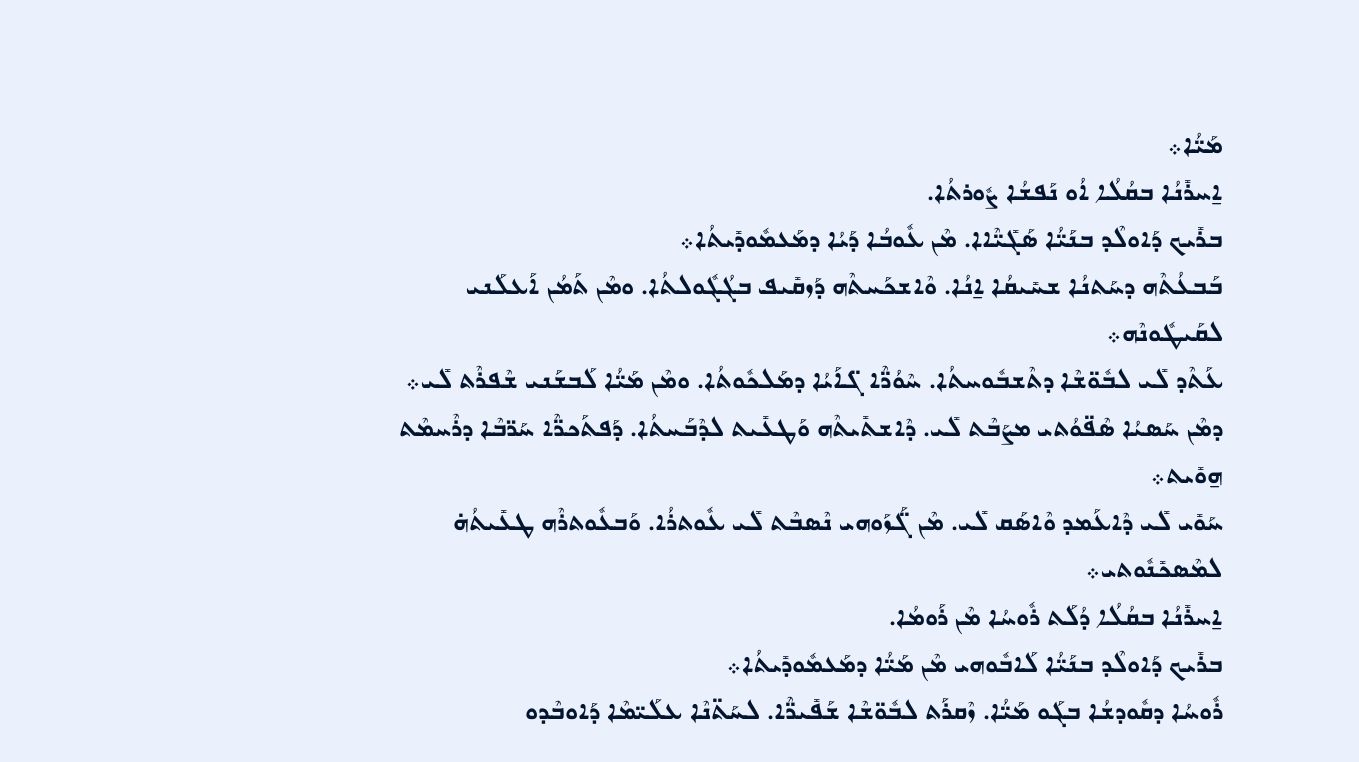ܡܰܝ̈ܳܐ܀
ܐ̱ܚܪܺܢܳܐ ܒܩܳܠܳܐ ܐܳܘ ܢܰܦܫܳܐ ܨܽܘܪܬܳܐ.
ܒܪܺܝܟ ܕܰܐܘܠܶܕ ܒܢܰܝ̈ܳܐ ܣܰܓܺܝ̈ܶܐܐ. ܡܶܢ ܥܽܘܒܳܐ ܕܰܝܳܐ ܕܡܰܥܡܽܘܕܺܝܬܳܐ܀
ܒܰܒܥܳܬܶܗ ܕܚܰܬܢܳܐ ܫܚܺܝܩܳܐ ܐ̱ܢܳܐ. ܘܶܐܫܟܰܚܬܶܗ ܕܰܙܩܺܝܦ ܒܓܳܓܽܘܠܬܳܐ. ܘܡܶܢ ܬܰܡܳܢ ܐܰܥܠܰܢܝ ܠܩܰܝܛܽܘܢܶܗ܀
ܥܰܬܶܕ ܠܺܝ ܠܒܽܘ̈ܫܶܐ ܕܬܶܫܒܽܘܚܬܳܐ. ܚܶܘܳܪ̈ܶܐ ܓ̈ܐܰܝܳܐ ܕܡܰܠܟܽܘܬܳܐ. ܘܡܶܢ ܡܰܝ̈ܳܐ ܠܰܒܫܰܢܝ ܫܶܦܪܶܬ ܠܺܝ܀
ܕܡܶܢ ܚܰܣܝܳܐ ܣܶܦ̈ܘܳܬܝ ܡܨܰܒܶܬ ܠܺܝ. ܕܶܐܫܬܺܝܬܶܗ ܘܰܛܥܺܝܬ ܠܕܶܒܰܚܬܳܐ. ܕܰܦܬܰܟܪ̈ܶܐ ܚܰܪ̈ܒܶܐ ܕܪܶܚܡܶܬ ܗ̱ܘܺܝܬ܀
ܚܰܘܺܝ ܠܺܝ ܕܶܐܥܰܡܕ ܘܶܐܣܰܩ ܠܺܝ. ܡܶܢ ܓ̈ܰܙܰܘܗܝ ܢܶܣܒܶܬ ܠܺܝ ܥܽܘܬܪܳܐ. ܘܰܒܥܽܘܬܪܶܗ ܛܥܺܝܬܳܗ̇ ܠܡܶܣܟܺܢܽܘܬܝ܀
ܐ̱ܚܪܺܢܳܐ ܒܩܳܠܳܐ ܕܳܠܰܬ ܪܽܘܚܳܐ ܡܶܢ ܪܰܘܡܳܐ.
ܒܪܺܝܟ ܕܰܐܘܠܶܕ ܒܢܰܝ̈ܳܐ ܠܰܐܒܽܘܗܝ ܡܶܢ ܡܰܝ̈ܳܐ ܕܡܰܥܡܽܘܕܺܝܬܳܐ܀
ܪܽܘܚܳܐ ܕܩܽܘܕܫܳܐ ܒܓܰܘ ܡܰܝ̈ܳܐ. ܙܶܩܪܰܬ ܠܒܽܘ̈ܫܶܐ ܫܰܦܺܝܪ̈ܶܐ. ܠܚܰܬ̈ܢܶܐ ܥܠܰܝ̈ܡܶܐ ܕܰܐܘܒܶܕܘ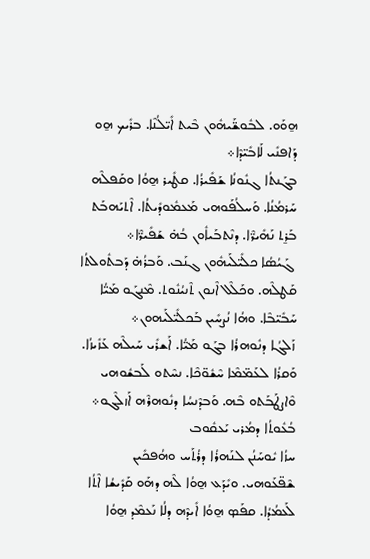ܗ̱ܘܰܘ. ܠܒܽܘܫ̈ܰܝܗܽܘܢ ܒܶܝܬ ܐܺܝ̈ܠܳܢܶܐ. ܒܪܺܝܟ ܗ̱ܘ ܕܰܐܦܢܺܝ ܠܰܐܒܺܝ̈ܕܶܐ܀
ܒܓܰܢܬܳܐ ܓܢܽܘܢܳܐ ܫܰܦܺܝܪܳܐ. ܩܛܺܝܪ ܗ̱ܘܳܐ ܘܩܰܦܠܶܗ ܚܰܪܡܳܢܳܐ. ܘܰܚܠܳܦܰܘܗܝ ܡܰܥܡܽܘܕܺܝܬܳܐ. ܐܶܬܝܰܗܒܰܬ ܒܰܪ̱ܬ ܢܰܗܺܝܪ̈ܶܐ. ܕܢܶܬܒܰܝܐܽܘܢ ܒܳܗ̇ ܫܰܦܺܝܪ̈ܶܐ܀
 ܓܰܝܳܣܳܐ ܟܠܺܝ̈ܠܰܝܗܽܘܢ ܓܢܰܒ. ܘܰܒܪܳܗ̇ ܕܰܒܬܽܘܠܬܳܐ ܩܰܛܠܶܗ. ܘܟܰܠܶܠ ܐܶܢܘܢ ܬܶܢܝܳܢܽܘܬ. ܡܶܢܓܰܘ ܡܰܝ̈ܳܐ ܚܰܒܺܝ̈ܒܶܐ. ܘܗܳܐ ܢܳܨܚܺܝܢ ܒܰܟܠܺܝ̈ܠܰܝܗܘܢ܀
ܙܰܠܓܳܐ ܕܢܽܘܗܪܳܐ ܒܓܰܘ ܡܰܝ̈ܳܐ. ܐܰܫܪܺܝ ܚܰܝܠܶܗ ܥܰܙܺܝܙܳܐ. ܘܰܩܪܳܐ ܠܥܰܡ̈ܡܶܐ ܚܶܫܽܘ̈ܟܶܐ. ܢܚܶܬܘ ܠܰܒܫܽܘܗܝ ܘܶܐܨܛܰܒܰܬܘ ܒܶܗ. ܘܰܒܕܶܢܚܳܐ ܕܢܽܘܗܪܶܗ ܐܰܙܠܶܓܘ܀
ܒܳܥܽܘܬܳܐ ܕܡܳܪܝ ܝܰܥܩܽܘܒ
ܚܙܳܐ ܝܽܘܚܰܢܳܢ ܠܢܰܗܪܳܐ ܕܪܳܬܰܚ ܘܗܳܦܟܺܝܢ ܫܶܦ̈ܥܰܘܗܝ. ܘܝܺܕܰܥ ܗ̱ܘܳܐ ܠܶܗ ܕܗܰܘ ܩܰܕܺܝܫܳܐ ܐܶܬܳܐ ܠܰܥܡܳܕܳܐ. ܩܦܰܤ ܗ̱ܘܳܐ ܐܺܝܕܶܗ ܕܠܳܐ ܢܰܥܡܶܕ ܗ̱ܘܳܐ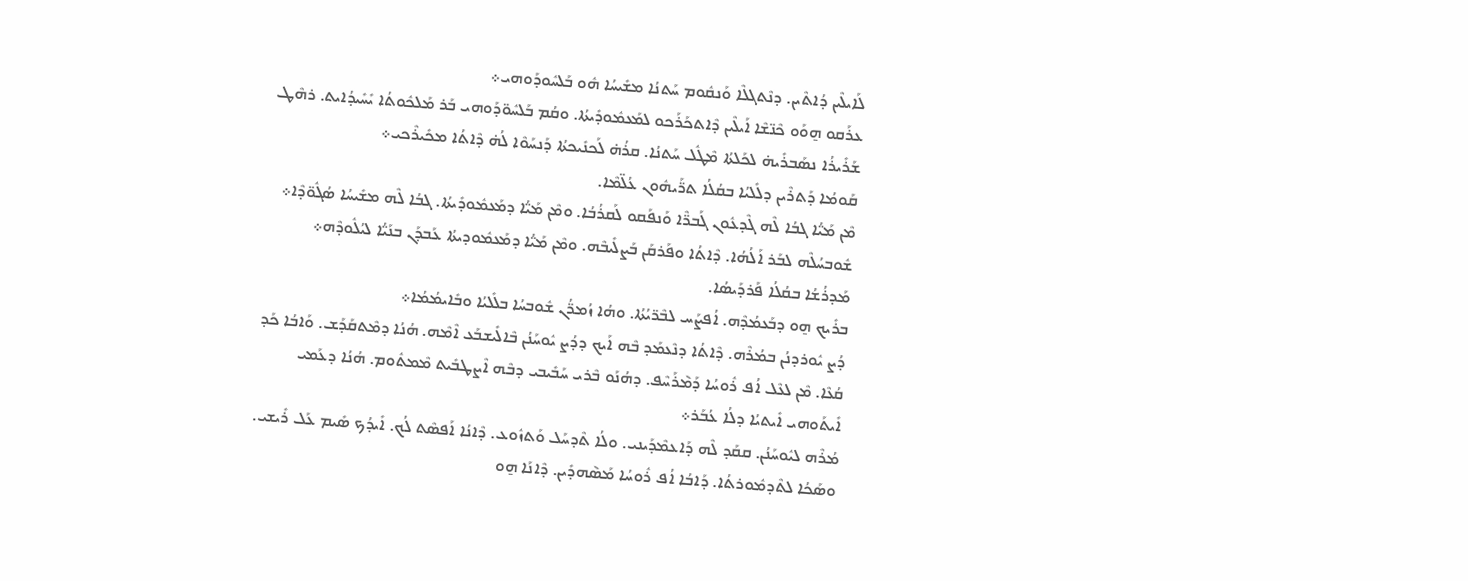ܠܰܐܝܠܶܝܢ ܕܳܐܬܶܝܢ. ܕܢܶܬܓܠܶܐ ܘܰܢܩܽܘܡ ܚܰܬܢܳܐ ܡܫܺܝܚܳܐ ܗܽܘ ܒܰܠܚܽܘܕܰܘܗܝ܀
ܥܪܰܩܘ ܗ̱ܘܰܘ ܟܶܢ̈ܫܶܐ ܐܰܝܠܶܝܢ ܕܶܐܬܟܰܪܰܟܘ ܠܡܰܥܡܽܘܕܺܝܬܳܐ. ܘܩܳܡ ܒܰܠܚܽܘ̈ܕܰܘܗܝ ܒܰܪ ܡܰܠܟܽܘܬܳܐ ܝܺܚܺܝܕܳܐܝܬ. ܪܗܶܛ ܫܰܪܺܝܪܳܐ ܢܣܰܒܪܺܝܗ̇ ܠܟܰܠܬܳܐ ܡܶܛܽܠ ܚܰܬܢܳܐ. ܩܪܳܗ̇ ܠܰܟܢܺܝܟܬܳܐ ܕܰܢܚܰܘܶܐ ܠܳܗ̇ ܕܶܐܬܳܐ ܡܟܺܝܪܶܟܝ܀
ܩܰܘܡܳܐ ܕܰܬܪܶܝܢ ܕܠܺܠܝܳܐ ܒܩܳܠܳܐ ܬܪ̈ܰܝܗܽܘܢ ܥܳܠ̈ܡܶܐ.
ܡܶܢ ܡܰܝ̈ܳܐ ܓܒܳܐ ܠܶܗ ܓܶܕܥܽܘܢ ܓܰܒܪ̈ܶܐ ܘܰܢܦܰܩܘ ܠܰܩܪܳܒܳܐ. ܘܡܶܢ ܡܰܝ̈ܳܐ ܕܡܰܥܡܽܘܕܺܝܬܳܐ. ܓܒܳܐ ܠܶܗ ܡܫܺܝܚܳܐ ܣܳܓܽܘ̈ܕܶܐ܀
ܫܽܘܒܚܳܠܶܗ ܠܒܰܪ ܐܰܠܳܗܳܐ. ܕܶܐܬܳܐ ܘܦܰܪܩܰܢ ܒܰܨܠܺܝܒܶܗ. ܘܡܶܢ ܡܰܝ̈ܳܐ ܕܡܰܥܡܽܘܕܝܬܳܐ ܥܰܒܕܰܢ ܒܢܰܝ̈ܳܐ ܠܝܳܠܽܘܕܶܗ܀
ܡܰܕܪܳܫܳܐ ܒܩܳܠܳܐ ܦܰܪܕܰܝܣܳܐ.
ܒܪܺܝܟ ܗ̱ܘ ܕܒܰܥܡܳܕܶܗ. ܐܳܦܨܰܚ ܠܒܶܪ̈ܝܳܬܳܐ. ܘܗܳܐ ܙܳܡܪ̈ܳܢ ܫܽܘܒܚܳܐ ܒܠܺܠܝܳܐ ܘܒܺܐܝܡܳܡܳܐ܀
ܕܳܨ ܝܽܘܪܕܢܳܢ ܒܡܳܪܶܗ. ܕܶܐܬܳܐ ܕܢܶܥܡܰܕ ܒܶܗ ܐܰܝܟ ܕܕܳܨ ܝܽܘܚܰܢܳܢ ܒܶܐܠܺܝܫܒܰܥ ܐܶܡܶܗ. ܗܳܢܳܐ ܕܡܶܬܩܰܕܰܫ. ܘܰܐܒܳܐ ܟܰܕ ܩܳܥܶܐ. ܡܶܢ ܠܥܶܠ ܐܳܦ ܪܽܘܚܳܐ ܕܰܡ݉ܪܰܚܶܦ. ܕܗܳܢܰܘ ܒܶܪܝ ܚܰܒܺܝܒܝ ܕܒܶܗ ܐܶܨܛܒܺܝܬ ܡܶܡܬܽܘܡ. ܗܳܢܳܐ ܕܥܰܡܝ ܐܺܝܬܰܘܗܝ ܐܺܝܬܝܳܐ ܕܠܳܐ ܥܳܒܰܪ܀
ܡܳܪܶܗ ܠܝܽܘܚܰܢܳܢ. ܩܩܰܕ ܠܶܗ ܕܰܐܥܡܶܕܰܝܢܝ. ܘܠܳܐ ܬܶܕܚܰܠ ܘܰܬܙܽܘܥ. ܕܶܐܢܳܐ ܐܰܦܣܶܬ ܠܳܟ. ܐܺܝܕܳܟ ܣܺܝܡ ܥܰܠ ܪܺܝܫܝ. ܘܣܰܟܳܐ ܠܬܶܕܡܽܘܪܬܳܐ. ܕܰܐܒܳܐ ܐܳܦ ܪܽܘܚܳܐ ܡܰܣ݉ܗܕܺܝܢ. ܕܶܐܢܰܐ ܗ̱ܘ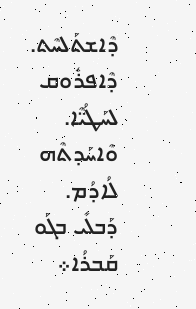ܕܶܐܫܬܰܠܚܶܬ. ܕܶܐܦܪܽܘܩ ܠܚܰܛܳܝ̈ܶܐ. ܘܶܐܚܰܕܬܶܗ ܠܳܐܕܳܡ. ܕܰܒܠܺܝ ܒܓܰܘ ܩܰܒܪܳܐ܀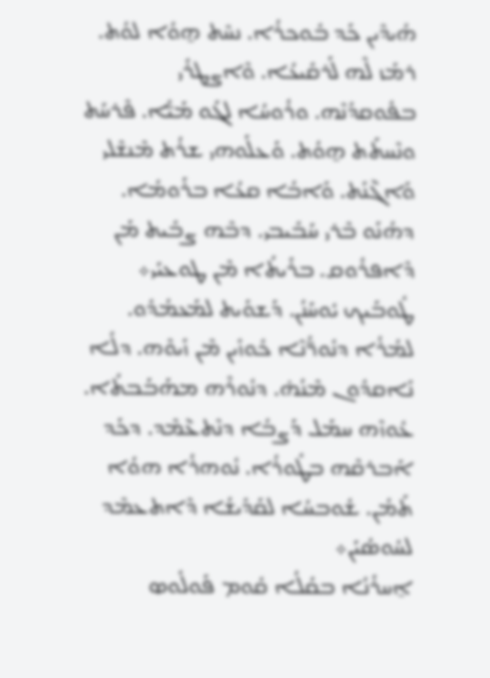ܗܳܝܕܶܝܢ ܟܰܕ ܒܽܘܟܪܳܐ. ܢܚܶܬ ܗ̱ܘܳܐ ܠܘܳܬ. ܪܡܰܙ ܠܶܗ ܠܰܪܩܺܝܥܳܐ. ܘܶܐܨܛܪܺܝ ܒܦܽܘܩܕܳܢܶܗ. ܘܪܽܘܚܳܐ ܠܓܰܘ ܡܰܝ̈ܳܐ. ܦܶܪܚܰܬ ܘܢܶܚܬܰܬ ܗ̱ܘܳܬ. ܘܰܥܠܰܘܗܝ ܫܪܳܬ ܡܶܢܫܶܠܝ ܘܰܐܓ݉ܢܰܬ. ܘܰܐܒܳܐ ܩܥܳܐ ܒܪܰܘܡܳܐ. ܕܗܳܢܰܘ ܒܶܪܝ ܚܰܒܺܝܒܝ. ܕܒܶܗ ܨܒܺܝܬ ܡܰܢ ܕܶܐܦܪܽܘܩ. ܒܪܺܝܬܳܐ ܡܶܢ ܛܘܥܝܰܝ܀
ܛܽܘܒܰܝܟ ܝܽܘܚܰܢܳܢ. ܕܰܫܘܰܝܬ ܠܡܰܥܡܳܕܽܘ. ܠܡܳܪܳܐ ܕܢܽܘܪ̈ܳܢܶܐ ܟܽܘܙܺܝܢ ܡܶܢ ܙܺܝܘܶܗ. ܕܠܳܐ ܢܺܐܩܕܽܘܢ ܡܶܢܳܗ̇. ܕܢܽܘܪܶܗ ܡܗܰܒܰܒܬܳܐ. ܥܽܘܙܶܗ ܚܡܰܠ ܕܰܨܒܳܐ ܕܢܶܬܥ݉ܡܶܕ. ܕܟܰܕ ܐܰܒܪܩܶܗ ܒܛܽܘܪܳܐ. ܢܽܘܗܪܳܐ ܗܘܳܐ ܬܰܡܳܢ. ܫܽܘܒܚܳܐ ܠܩܰܕܺܝܫܳܐ ܕܶܐܬܥܡܶܕ ܠܚܽܘܣܳܝܰܢ܀
ܐ̱ܚܪܺܢܳܐ ܒܩܳܠܳܐ ܩܽܘܡ ܦܰܘܠܽܘܤ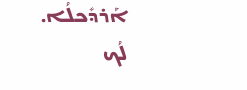ܐܰܪܕܺܟܠܳܐ.
ܠܳܟ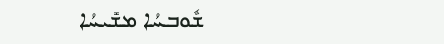ܫܽܘܒܚܳܐ ܡܫܺܝܚܳܐ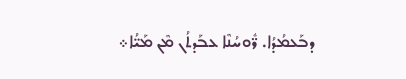ܕܒܰܥܡܳܕܳܐ. ܪ̈ܽܘܚܳܢܶܐ ܥܒܰܕܬܳܢ ܡܶܢ ܡܰܝ̈ܳܐ܀